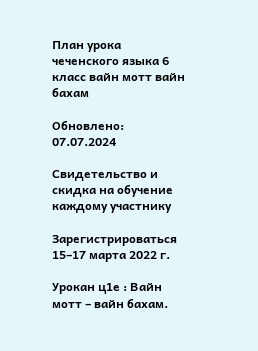План урока чеченского языка 6 класс вайн мотт вайн бахам

Обновлено: 07.07.2024

Свидетельство и скидка на обучение каждому участнику

Зарегистрироваться 15–17 марта 2022 г.

Урокан ц1е : Вайн мотт – вайн бахам.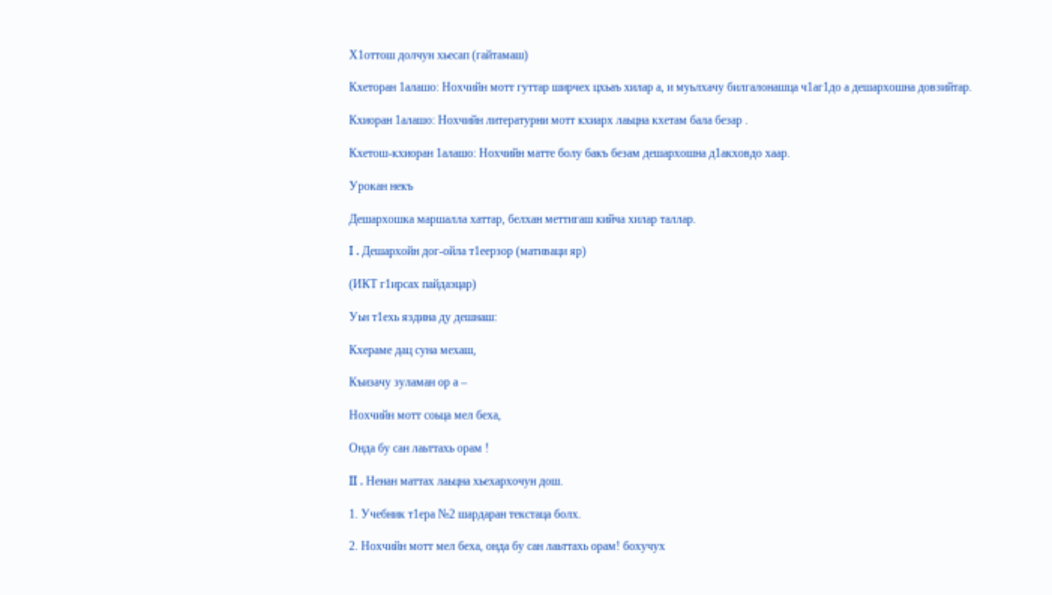Х1оттош долчун хьесап (гайтамаш)

Кхеторан 1алашо: Нохчийн мотт гуттар ширчех цхьаъ хилар а, и муьлхачу билгалонашца ч1аг1до а дешархошна довзийтар.

Кхиоран 1алашо: Нохчийн литературни мотт кхиарх лаьцна кхетам бала безар .

Кхетош-кхиоран 1алашо: Нохчийн матте болу бакъ безам дешархошна д1акховдо хаар.

Урокан некъ

Дешархошка маршалла хаттар, белхан меттигаш кийча хилар таллар.

Ι . Дешархойн дог-ойла т1еерзор (мативаци яр)

(ИКТ г1ирсах пайдаэцар)

Уьн т1ехь яздина ду дешнаш:

Кхераме дац суна мехаш,

Къизачу зуламан ор а –

Нохчийн мотт соьца мел беха,

Онда бу сан лаьттахь орам !

ΙΙ . Ненан маттах лаьцна хьехархочун дош.

1. Учебник т1ера №2 шардаран текстаца болх.

2. Нохчийн мотт мел беха, онда бу сан лаьттахь орам! бохучух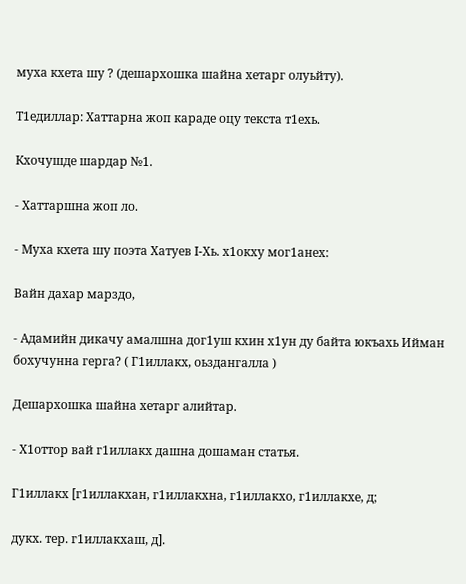муха кхета шу ? (дешархошка шайна хетарг олуьйту).

Т1едиллар: Хаттарна жоп караде оцу текста т1ехь.

Кхочушде шардар №1.

- Хаттаршна жоп ло.

- Муха кхета шу поэта Хатуев Ι-Хь. х1окху мог1анех:

Вайн дахар марздо,

- Адамийн дикачу амалшна дог1уш кхин х1ун ду байта юкъахь Ийман бохучунна герга? ( Г1иллакх, оьздангалла )

Дешархошка шайна хетарг алийтар.

- Х1оттор вай г1иллакх дашна дошаман статья.

Г1иллакх [г1иллакхан, г1иллакхна, г1иллакхо, г1иллакхе, д;

дукх. тер. г1иллакхаш, д].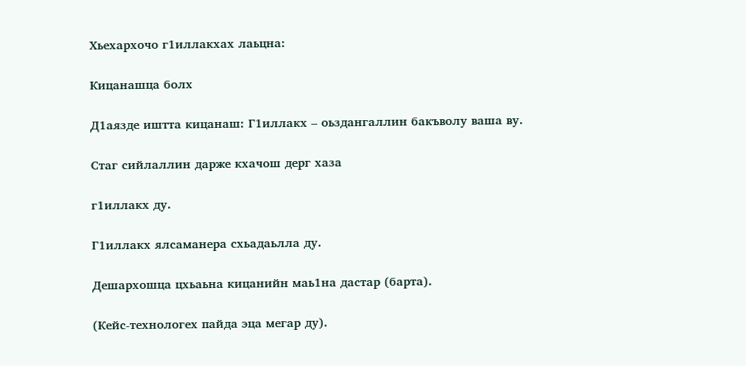Хьехархочо г1иллакхах лаьцна:

Кицанашца болх

Д1аязде иштта кицанаш: Г1иллакх – оьздангаллин бакъволу ваша ву.

Стаг сийлаллин дарже кхачош дерг хаза

г1иллакх ду.

Г1иллакх ялсаманера схьадаьлла ду.

Дешархошца цхьаьна кицанийн маь1на дастар (барта).

(Кейс-технологех пайда эца мегар ду).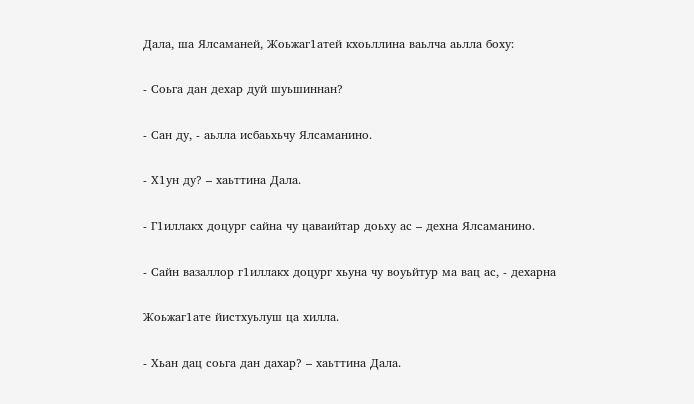Дала, ша Ялсаманей, Жоьжаг1атей кхоьллина ваьлча аьлла боху:

- Соьга дан дехар дуй шуьшиннан?

- Сан ду, - аьлла исбаьхьчу Ялсаманино.

- Х1ун ду? – хаьттина Дала.

- Г1иллакх доцург сайна чу цаваийтар доьху ас – дехна Ялсаманино.

- Сайн вазаллор г1иллакх доцург хьуна чу воуьйтур ма вац ас, - дехарна

Жоьжаг1ате йистхуьлуш ца хилла.

- Хьан дац соьга дан дахар? – хаьттина Дала.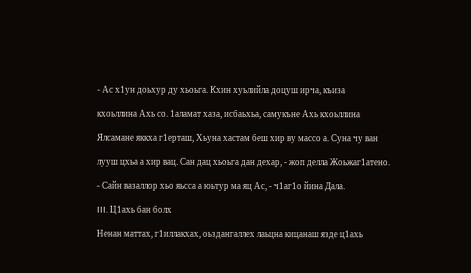- Ас х1ун доьхур ду хьоьга. Кхин хуьлийла доцуш ирча, къиза

кхоьллина Ахь со. 1аламат хаза, исбаьхьа, самукъне Ахь кхоьллина

Ялсамане яккха г1ерташ, Хьуна хастам беш хир ву массо а. Суна чу ван

лууш цхьа а хир вац. Сан дац хьоьга дан дехар, - жоп делла Жоьжаг1атено.

- Сайн вазаллор хьо яьсса а юьтур ма яц Ас, - ч1аг1о йина Дала.

ΙΙΙ. Ц1ахь бан болх

Ненан маттах, г1иллакхах, оьздангаллех лаьцна кицанаш язде ц1ахь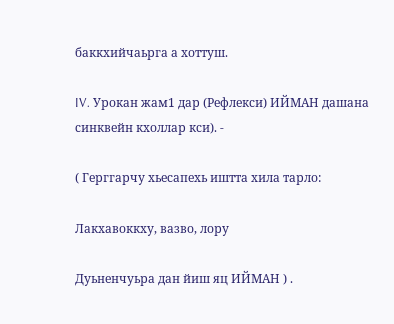баккхийчаьрга а хоттуш.

ΙV. Урокан жам1 дар (Рефлекси) ИЙМАН дашана синквейн кхоллар кси). -

( Герггарчу хьесапехь иштта хила тарло:

Лакхавоккху, вазво, лору

Дуьненчуьра дан йиш яц ИЙМАН ) .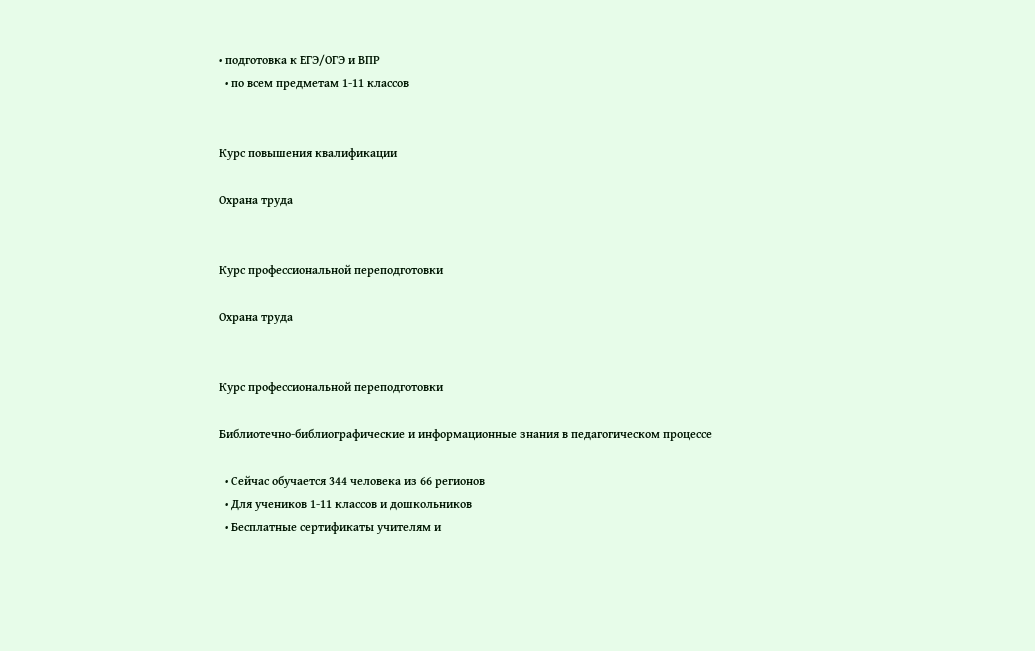• подготовка к ЕГЭ/ОГЭ и ВПР
  • по всем предметам 1-11 классов


Курс повышения квалификации

Охрана труда


Курс профессиональной переподготовки

Охрана труда


Курс профессиональной переподготовки

Библиотечно-библиографические и информационные знания в педагогическом процессе

  • Сейчас обучается 344 человека из 66 регионов
  • Для учеников 1-11 классов и дошкольников
  • Бесплатные сертификаты учителям и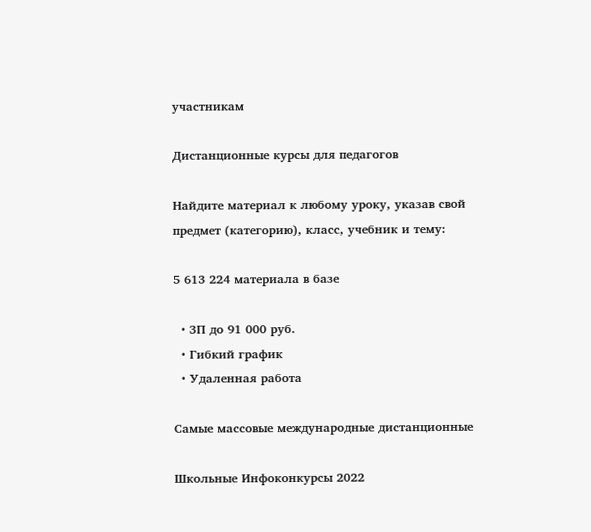участникам

Дистанционные курсы для педагогов

Найдите материал к любому уроку, указав свой предмет (категорию), класс, учебник и тему:

5 613 224 материала в базе

  • ЗП до 91 000 руб.
  • Гибкий график
  • Удаленная работа

Самые массовые международные дистанционные

Школьные Инфоконкурсы 2022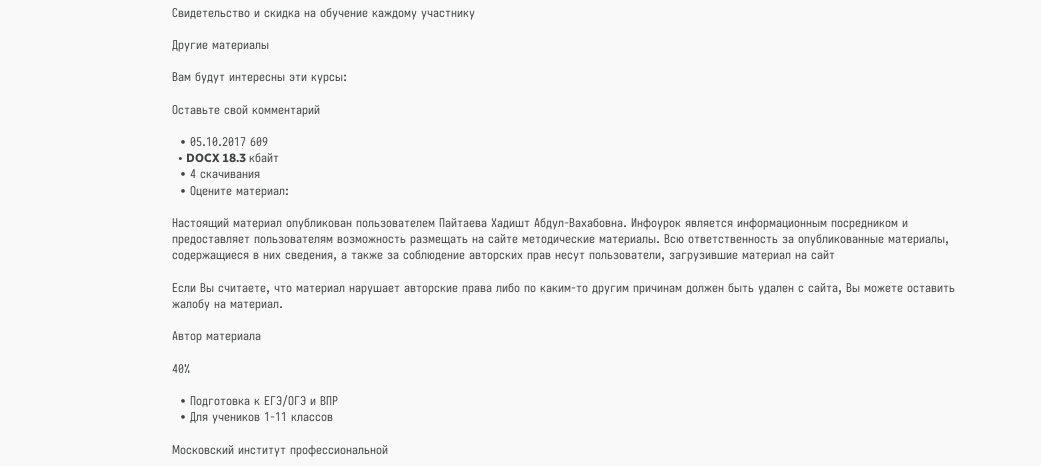Свидетельство и скидка на обучение каждому участнику

Другие материалы

Вам будут интересны эти курсы:

Оставьте свой комментарий

  • 05.10.2017 609
  • DOCX 18.3 кбайт
  • 4 скачивания
  • Оцените материал:

Настоящий материал опубликован пользователем Пайтаева Хадишт Абдул-Вахабовна. Инфоурок является информационным посредником и предоставляет пользователям возможность размещать на сайте методические материалы. Всю ответственность за опубликованные материалы, содержащиеся в них сведения, а также за соблюдение авторских прав несут пользователи, загрузившие материал на сайт

Если Вы считаете, что материал нарушает авторские права либо по каким-то другим причинам должен быть удален с сайта, Вы можете оставить жалобу на материал.

Автор материала

40%

  • Подготовка к ЕГЭ/ОГЭ и ВПР
  • Для учеников 1-11 классов

Московский институт профессиональной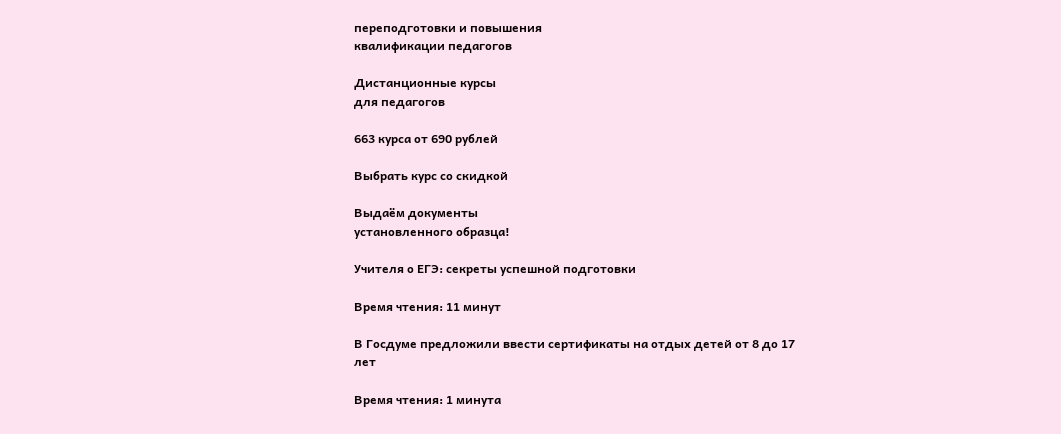переподготовки и повышения
квалификации педагогов

Дистанционные курсы
для педагогов

663 курса от 690 рублей

Выбрать курс со скидкой

Выдаём документы
установленного образца!

Учителя о ЕГЭ: секреты успешной подготовки

Время чтения: 11 минут

В Госдуме предложили ввести сертификаты на отдых детей от 8 до 17 лет

Время чтения: 1 минута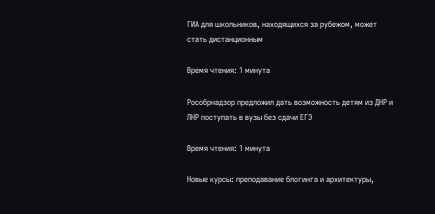ГИА для школьников, находящихся за рубежом, может стать дистанционным

Время чтения: 1 минута

Рособрнадзор предложил дать возможность детям из ДНР и ЛНР поступать в вузы без сдачи ЕГЭ

Время чтения: 1 минута

Новые курсы: преподавание блогинга и архитектуры,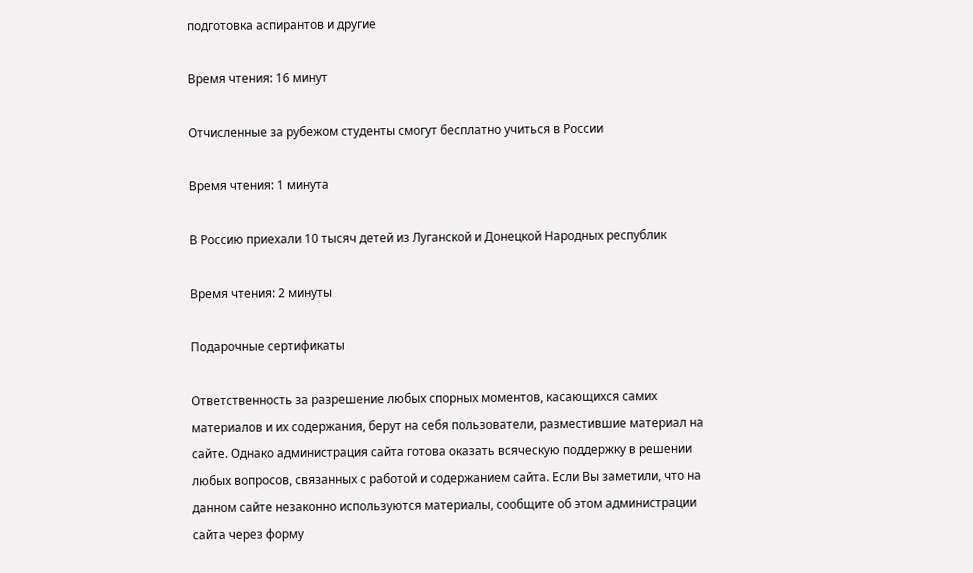подготовка аспирантов и другие

Время чтения: 16 минут

Отчисленные за рубежом студенты смогут бесплатно учиться в России

Время чтения: 1 минута

В Россию приехали 10 тысяч детей из Луганской и Донецкой Народных республик

Время чтения: 2 минуты

Подарочные сертификаты

Ответственность за разрешение любых спорных моментов, касающихся самих материалов и их содержания, берут на себя пользователи, разместившие материал на сайте. Однако администрация сайта готова оказать всяческую поддержку в решении любых вопросов, связанных с работой и содержанием сайта. Если Вы заметили, что на данном сайте незаконно используются материалы, сообщите об этом администрации сайта через форму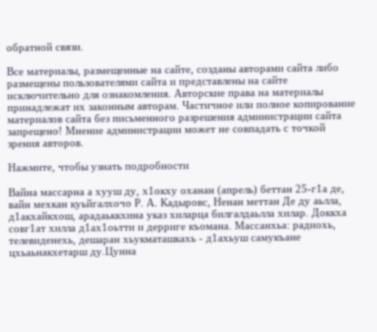обратной связи.

Все материалы, размещенные на сайте, созданы авторами сайта либо размещены пользователями сайта и представлены на сайте исключительно для ознакомления. Авторские права на материалы принадлежат их законным авторам. Частичное или полное копирование материалов сайта без письменного разрешения администрации сайта запрещено! Мнение администрации может не совпадать с точкой зрения авторов.

Нажмите, чтобы узнать подробности

Вайна массарна а хууш ду, х1окху оханан (апрель) беттан 25-г1а де, вайн мехкан куьйгалхочо Р. А. Кадыровс, Ненан меттан Де ду аьлла, д1акхайкхош, арадаьккхина указ хиларца билгалдаьлла хилар. Доккха совг1ат хилла д1ах1оьтти и дерриге къомана. Массанхьа: радиохь, телевиденехь, дешаран хьукматашкахь - д1ахьуш самукъане цхьаьнакхетарш ду.Цунна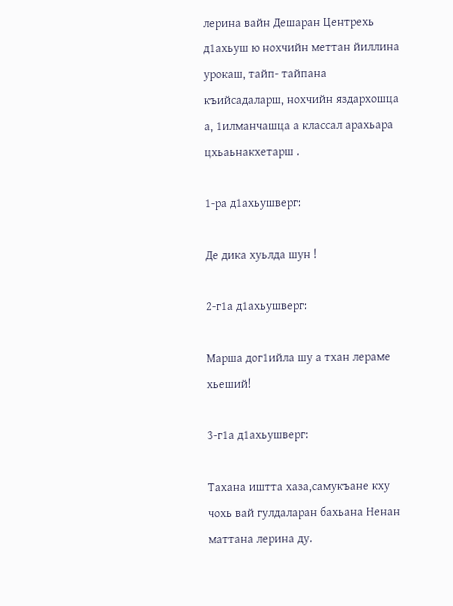лерина вайн Дешаран Центрехь д1ахьуш ю нохчийн меттан йиллина урокаш, тайп- тайпана къийсадаларш, нохчийн яздархошца а, 1илманчашца а классал арахьара цхьаьнакхетарш .

1-ра д1ахьушверг:

Де дика хуьлда шун !

2-г1а д1ахьушверг:

Марша дог1ийла шу а тхан лераме хьеший!

3-г1а д1ахьушверг:

Тахана иштта хаза,самукъане кху чохь вай гулдаларан бахьана Ненан маттана лерина ду.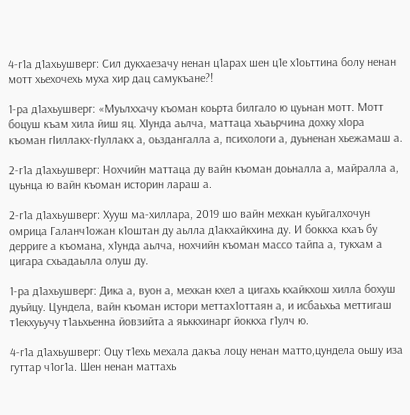4-г1а д1ахьушверг: Сил дукхаезачу ненан ц1арах шен ц1е х1оьттина болу ненан мотт хьехочехь муха хир дац самукъане?!

1-ра д1ахьушверг: «Муьлххачу къоман коьрта билгало ю цуьнан мотт. Мотт боцуш къам хила йиш яц. ХIунда аьлча, маттаца хьаьрчина дохку хIора къоман гIиллакх-гIуллакх а, оьздангалла а, психологи а, дуьненан хьежамаш а.

2-г1а д1ахьушверг: Нохчийн маттаца ду вайн къоман доьналла а, майралла а, цуьнца ю вайн къоман историн лараш а.

2-г1а д1ахьушверг: Хууш ма-хиллара, 2019 шо вайн мехкан куьйгалхочун омрица Галанч1ожан к1оштан ду аьлла д1акхайкхина ду. И боккха кхаъ бу дерриге а къомана, х1унда аьлча, нохчийн къоман массо тайпа а, тукхам а цигара схьадаьлла олуш ду.

1-ра д1ахьушверг: Дика а, вуон а, мехкан кхел а цигахь кхайкхош хилла бохуш дуьйцу. Цундела, вайн къоман истори меттах1оттаян а, и исбаьхьа меттигаш т1екхуьучу т1аьхьенна йовзийта а яьккхинарг йоккха г1улч ю.

4-г1а д1ахьушверг: Оцу т1ехь мехала дакъа лоцу ненан матто,цундела оьшу иза гуттар ч1ог1а. Шен ненан маттахь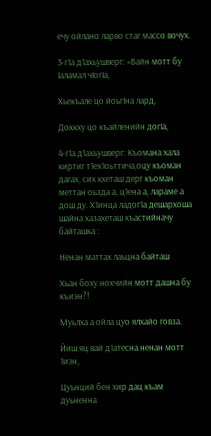ечу ойлано ларво стаг массо вочух.

3-г1а д1ахьушверг: «Вайн мотт бу Iаламал чIогIа,

Хьекъале цо йоьгIна лард,

Доккху цо къайленийн догIа,

4-г1а д1ахьушверг: Къомана хала киртиг т1ех1оьттича,оцу къоман дагах, сих кхеташ дерг къоман меттан оьзда а, ц1ена а, лараме а дош ду. Х1инца ладог1а дешархоша шайна хазахеташ къастийначу байташка :

Ненан маттах лаьцна байташ

Хьан боху нохчийн мотт дашна бу къиэн?!

Муьлха а ойла цуо ялхайо говза.

Йиш яц вай д1атесна ненан мотт 1иэн,

Цуьнций бен хир дац къам дуьненна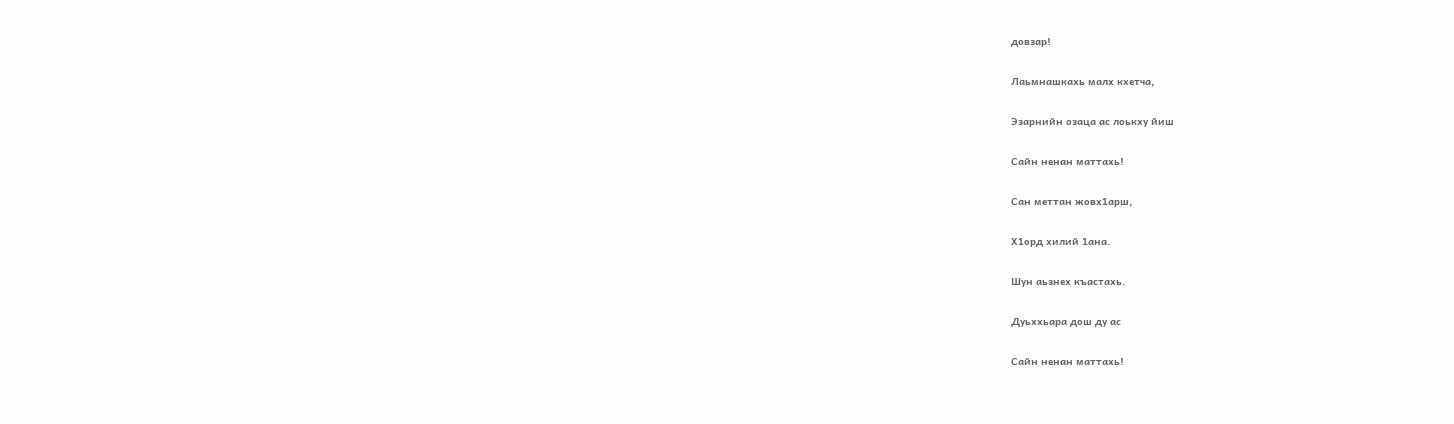довзар!

Лаьмнашкахь малх кхетча,

Эзарнийн озаца ас лоькху йиш

Сайн ненан маттахь!

Сан меттан жовх1арш,

Х1орд хилий 1ана.

Шун аьзнех къастахь.

Дуьххьара дош ду ас

Сайн ненан маттахь!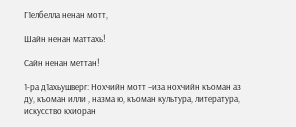Г1елбелла ненан мотт,

Шайн ненан маттахь!

Сайн ненан меттан!

1-ра д1ахьушверг: Нохчийн мотт –иза нохчийн къоман аз ду, къоман илли , назма ю, къоман культура, литература, искусство кхиоран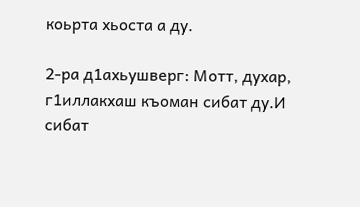коьрта хьоста а ду.

2-ра д1ахьушверг: Мотт, духар, г1иллакхаш къоман сибат ду.И сибат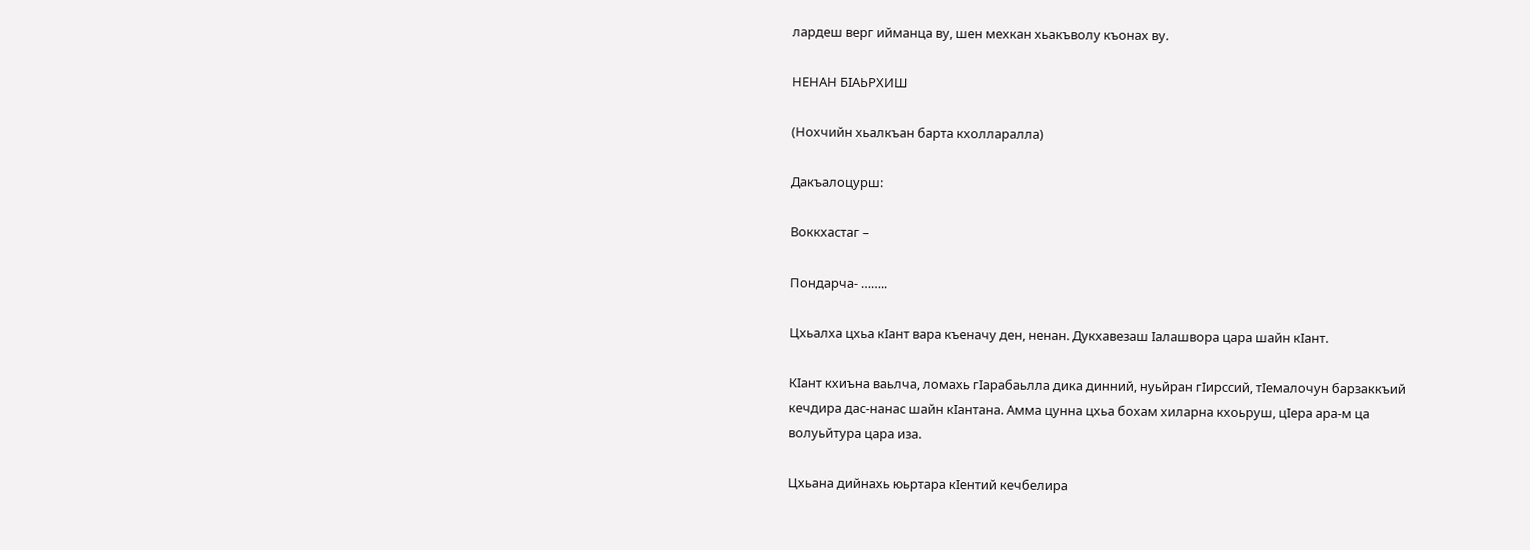лардеш верг ийманца ву, шен мехкан хьакъволу къонах ву.

НЕНАН БIАЬРХИШ

(Нохчийн хьалкъан барта кхолларалла)

Дакъалоцурш:

Воккхастаг –

Пондарча- ……..

Цхьалха цхьа кIант вара къеначу ден, ненан. Дукхавезаш Iалашвора цара шайн кIант.

КIант кхиъна ваьлча, ломахь гIарабаьлла дика динний, нуьйран гIирссий, тIемалочун барзаккъий кечдира дас-нанас шайн кIантана. Амма цунна цхьа бохам хиларна кхоьруш, цIера ара-м ца волуьйтура цара иза.

Цхьана дийнахь юьртара кIентий кечбелира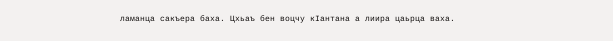ламанца сакъера баха. Цхьаъ бен воцчу кIантана а лиира цаьрца ваха.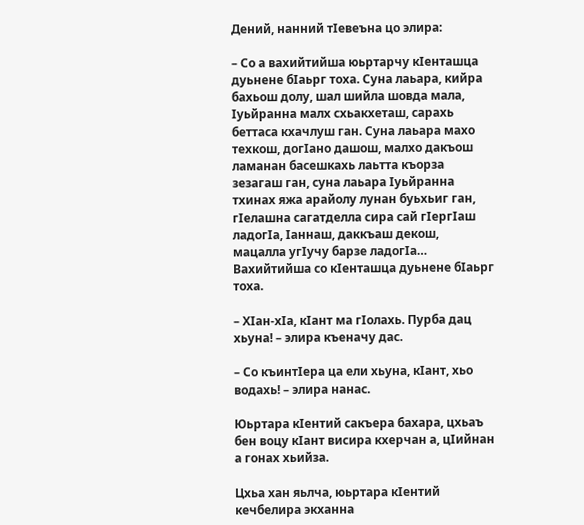Дений, нанний тIевеъна цо элира:

– Со а вахийтийша юьртарчу кIенташца дуьнене бIаьрг тоха. Суна лаьара, кийра бахьош долу, шал шийла шовда мала, Iуьйранна малх схьакхеташ, сарахь беттаса кхачлуш ган. Суна лаьара махо техкош, догIано дашош, малхо дакъош ламанан басешкахь лаьтта къорза зезагаш ган, суна лаьара Iуьйранна тхинах яжа арайолу лунан буьхьиг ган, гIелашна сагатделла сира сай гIергIаш ладогIа, Iаннаш, даккъаш декош, мацалла угIучу барзе ладогIа… Вахийтийша со кIенташца дуьнене бIаьрг тоха.

– ХIан-хIа, кIант ма гIолахь. Пурба дац хьуна! – элира къеначу дас.

– Со къинтIера ца ели хьуна, кIант, хьо водахь! – элира нанас.

Юьртара кIентий сакъера бахара, цхьаъ бен воцу кIант висира кхерчан а, цIийнан а гонах хьийза.

Цхьа хан яьлча, юьртара кIентий кечбелира экханна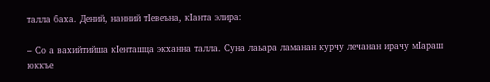талла баха. Дений, нанний тIевеъна, кIанта элира:

– Со а вахийтийша кIенташца экханна талла. Суна лаьара ламанан курчу лечанан ирачу мIараш юккъе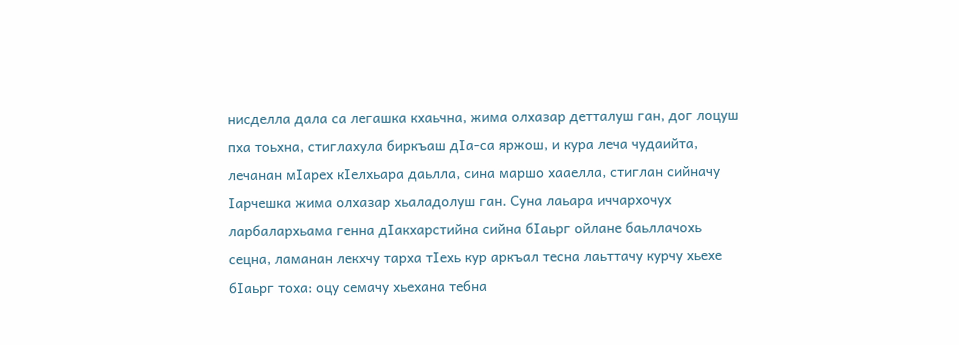нисделла дала са легашка кхаьчна, жима олхазар детталуш ган, дог лоцуш пха тоьхна, стиглахула биркъаш дIа-са яржош, и кура леча чудаийта, лечанан мIарех кIелхьара даьлла, сина маршо хааелла, стиглан сийначу Iарчешка жима олхазар хьаладолуш ган. Суна лаьара иччархочух ларбалархьама генна дIакхарстийна сийна бIаьрг ойлане баьллачохь сецна, ламанан лекхчу тарха тIехь кур аркъал тесна лаьттачу курчу хьехе бIаьрг тоха: оцу семачу хьехана тебна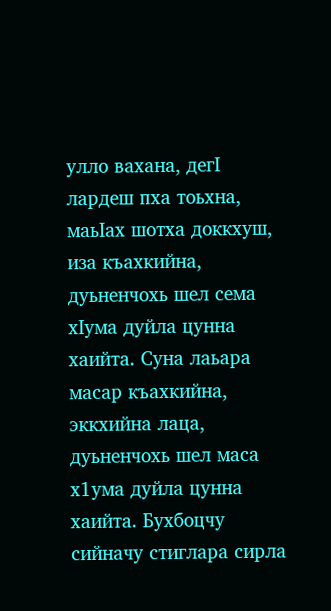улло вахана, дегI лардеш пха тоьхна, маьIах шотха доккхуш, иза къахкийна, дуьненчохь шел сема хIума дуйла цунна хаийта. Суна лаьара масар къахкийна, эккхийна лаца, дуьненчохь шел маса х1ума дуйла цунна хаийта. Бухбоцчу сийначу стиглара сирла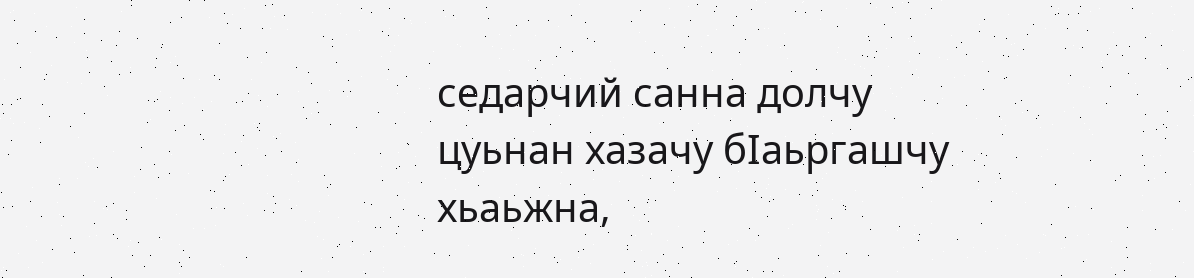седарчий санна долчу цуьнан хазачу бIаьргашчу хьаьжна,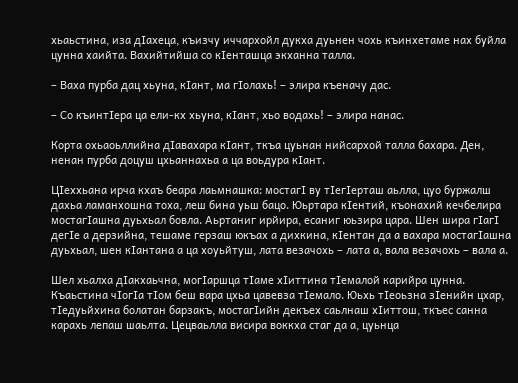хьаьстина, иза дIахеца, къизчу иччархойл дукха дуьнен чохь къинхетаме нах буйла цунна хаийта. Вахийтийша со кIенташца экханна талла.

– Ваха пурба дац хьуна, кIант, ма гIолахь! – элира къеначу дас.

– Со къинтIера ца ели-кх хьуна, кIант, хьо водахь! – элира нанас.

Корта охьаоьллийна дIавахара кIант, ткъа цуьнан нийсархой талла бахара. Ден, ненан пурба доцуш цхьаннахьа а ца воьдура кIант.

ЦIеххьана ирча кхаъ беара лаьмнашка: мостагI ву тIегIерташ аьлла, цуо буржалш дахьа ламанхошна тоха, леш бина уьш бацо. Юьртара кIентий, къонахий кечбелира мостагIашна дуьхьал бовла. Аьртаниг ирйира, есаниг юьзира цара. Шен шира гIагI дегIе а дерзийна, тешаме герзаш юкъах а дихкина, кIентан да а вахара мостагIашна дуьхьал, шен кIантана а ца хоуьйтуш, лата везачохь – лата а, вала везачохь – вала а.

Шел хьалха дIакхаьчна, могIаршца тIаме хIиттина тIемалой карийра цунна. Къаьстина чIогIа тIом беш вара цхьа цавевза тIемало. Юьхь тIеоьзна зIенийн цхар, тIедуьйхина болатан барзакъ, мостагIийн декъех саьлнаш хIиттош, ткъес санна карахь лепаш шаьлта. Цецваьлла висира воккха стаг да а, цуьнца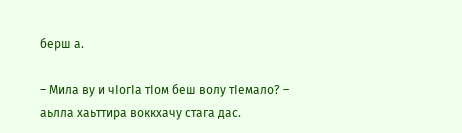берш а.

– Мила ву и чIогIа тIом беш волу тIемало? – аьлла хаьттира воккхачу стага дас.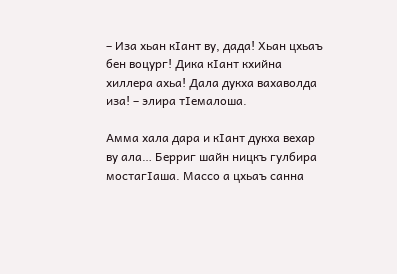– Иза хьан кIант ву, дада! Хьан цхьаъ бен воцург! Дика кIант кхийна хиллера ахьа! Дала дукха вахаволда иза! – элира тIемалоша.

Амма хала дара и кIант дукха вехар ву ала… Берриг шайн ницкъ гулбира мостагIаша. Массо а цхьаъ санна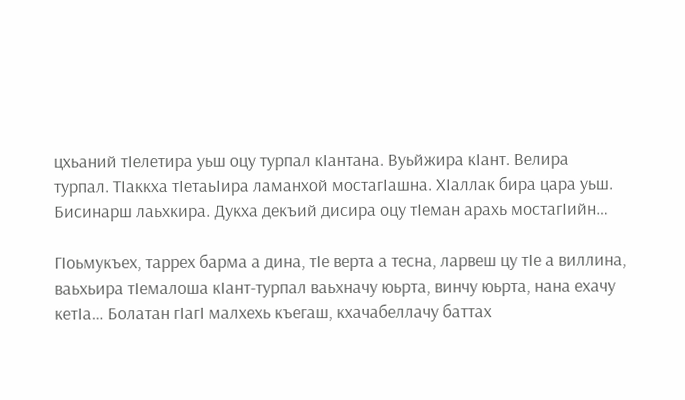цхьаний тIелетира уьш оцу турпал кIантана. Вуьйжира кIант. Велира турпал. ТIаккха тIетаьIира ламанхой мостагIашна. ХIаллак бира цара уьш. Бисинарш лаьхкира. Дукха декъий дисира оцу тIеман арахь мостагIийн…

ГIоьмукъех, таррех барма а дина, тIе верта а тесна, ларвеш цу тIе а виллина, ваьхьира тIемалоша кIант-турпал ваьхначу юьрта, винчу юьрта, нана ехачу кетIа… Болатан гIагI малхехь къегаш, кхачабеллачу баттах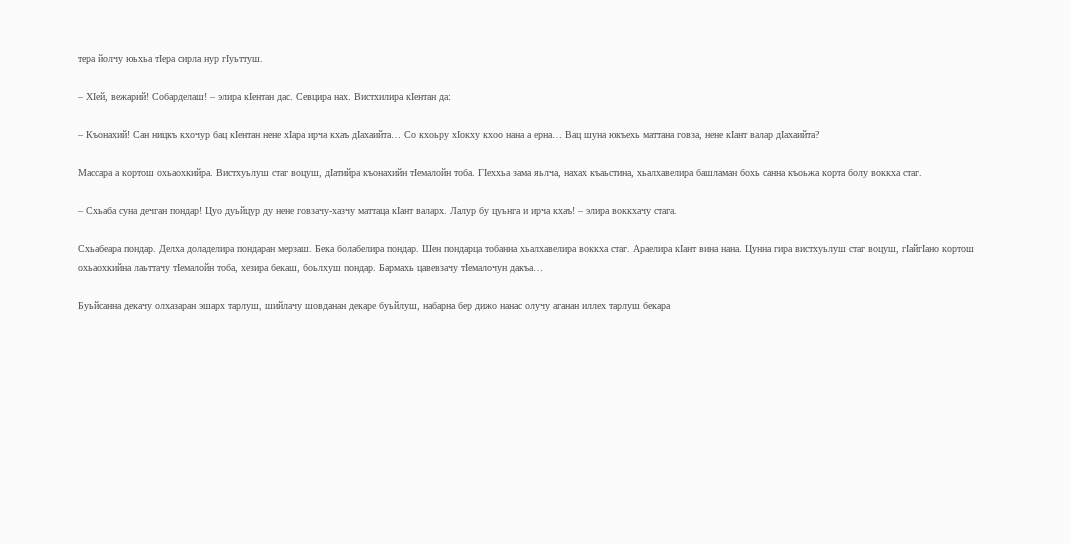тера йолчу юьхьа тIера сирла нур гIуьттуш.

– ХIей, вежарий! Собарделаш! – элира кIентан дас. Севцира нах. Вистхилира кIентан да:

– Къонахий! Сан ницкъ кхочур бац кIентан нене хIара ирча кхаъ дIахаийта… Со кхоьру хIокху кхоо нана а ерна… Вац шуна юкъехь маттана говза, нене кIант валар дIахаийта?

Массара а кортош охьаохкийра. Вистхуьлуш стаг воцуш, дIатийра къонахийн тIемалойн тоба. ГIеххьа зама яьлча, нахах къаьстина, хьалхавелира башламан бохь санна къоьжа корта болу воккха стаг.

– Схьаба суна дечган пондар! Цуо дуьйцур ду нене говзачу-хазчу маттаца кIант валарх. Лалур бу цуьнга и ирча кхаъ! – элира воккхачу стага.

Схьабеара пондар. Делха доладелира пондаран мерзаш. Бека болабелира пондар. Шен пондарца тобанна хьалхавелира воккха стаг. Араелира кIант вина нана. Цунна гира вистхуьлуш стаг воцуш, гIайгIано кортош охьаохкийна лаьттачу тIемалойн тоба, хезира бекаш, боьлхуш пондар. Бармахь цавевзачу тIемалочун дакъа…

Буьйсанна декачу олхазаран эшарх тарлуш, шийлачу шовданан декаре буьйлуш, набарна бер дижо нанас олучу аганан иллех тарлуш бекара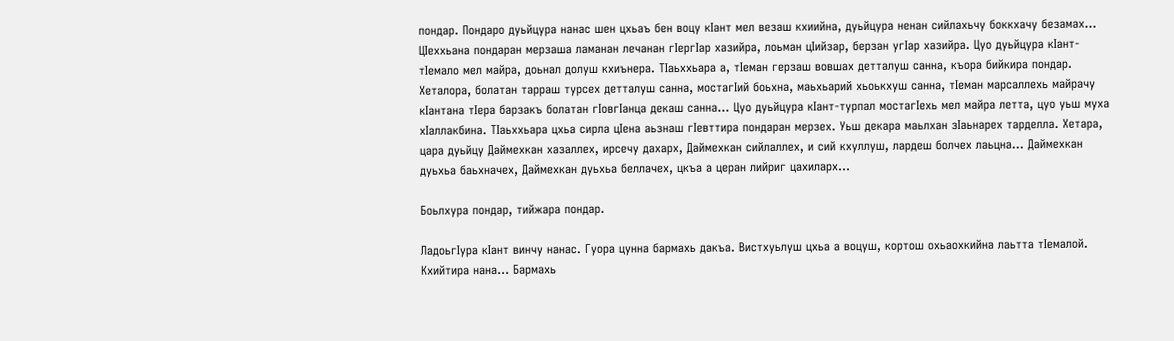пондар. Пондаро дуьйцура нанас шен цхьаъ бен воцу кIант мел везаш кхиийна, дуьйцура ненан сийлахьчу боккхачу безамах… ЦIеххьана пондаран мерзаша ламанан лечанан гIергIар хазийра, лоьман цIийзар, берзан угIар хазийра. Цуо дуьйцура кIант-тIемало мел майра, доьнал долуш кхиънера. ТIаьххьара а, тIеман герзаш вовшах детталуш санна, къора бийкира пондар. Хеталора, болатан тарраш турсех детталуш санна, мостагIий боьхна, маьхьарий хьоькхуш санна, тIеман марсаллехь майрачу кIантана тIера барзакъ болатан гIовгIанца декаш санна… Цуо дуьйцура кIант-турпал мостагIехь мел майра летта, цуо уьш муха хIаллакбина. ТIаьххьара цхьа сирла цIена аьзнаш гIевттира пондаран мерзех. Уьш декара маьлхан зIаьнарех тарделла. Хетара, цара дуьйцу Даймехкан хазаллех, ирсечу дахарх, Даймехкан сийлаллех, и сий кхуллуш, лардеш болчех лаьцна… Даймехкан дуьхьа баьхначех, Даймехкан дуьхьа беллачех, цкъа а церан лийриг цахиларх…

Боьлхура пондар, тийжара пондар.

ЛадоьгIура кIант винчу нанас. Гуора цунна бармахь дакъа. Вистхуьлуш цхьа а воцуш, кортош охьаохкийна лаьтта тIемалой. Кхийтира нана… Бармахь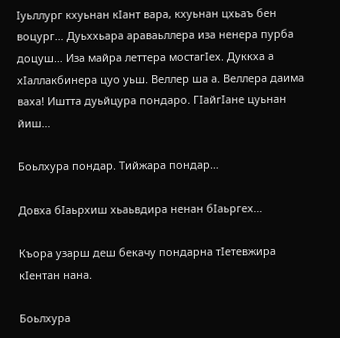Iуьллург кхуьнан кIант вара, кхуьнан цхьаъ бен воцург… Дуьххьара араваьллера иза ненера пурба доцуш… Иза майра леттера мостагIех. Дуккха а хIаллакбинера цуо уьш. Веллер ша а. Веллера даима ваха! Иштта дуьйцура пондаро. ГIайгIане цуьнан йиш…

Боьлхура пондар. Тийжара пондар…

Довха бIаьрхиш хьаьвдира ненан бIаьргех…

Къора узарш деш бекачу пондарна тIетевжира кIентан нана.

Боьлхура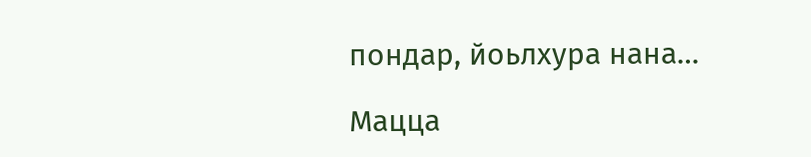пондар, йоьлхура нана…

Мацца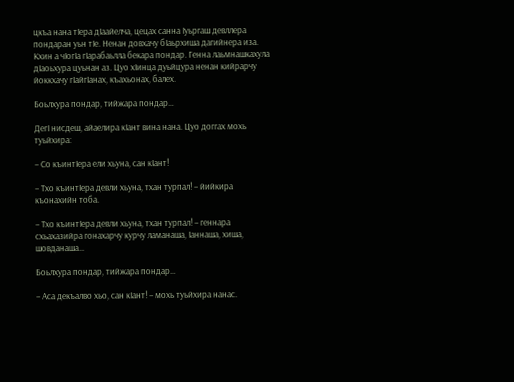цкъа нана тIера дIаайелча, цецах санна Iуьргаш девллера пондаран уьн тIе. Ненан довхачу бIаьрхиша дагийнера иза. Кхин а чIогIа гIарабаьлла бекара пондар. Генна лаьмнашкахула дIаоьхура цуьнан аз. Цуо хIинца дуьйцура ненан кийрарчу йоккхачу гIайгIанах, къахьонах, балех.

Боьлхура пондар, тийжара пондар…

ДегI нисдеш, айаелира кIант вина нана. Цуо доггах мохь туьйхира:

– Со къинтIера ели хьуна, сан кIант!

– Тхо къинтIера девли хьуна, тхан турпал! – йийкира къонахийн тоба.

– Тхо къинтIера девли хьуна, тхан турпал! – геннара схьахазийра гонахарчу курчу ламанаша, Iаннаша, хиша, шовданаша…

Боьлхура пондар, тийжара пондар…

– Аса декъалво хьо, сан кIант! – мохь туьйхира нанас.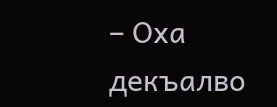– Оха декъалво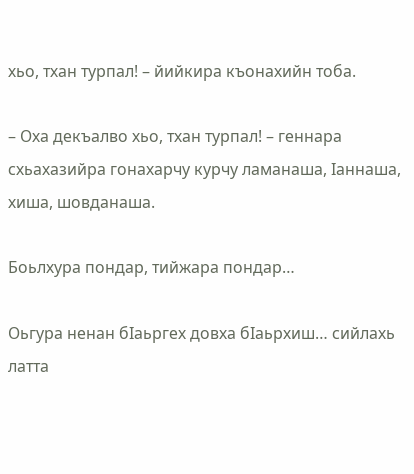хьо, тхан турпал! – йийкира къонахийн тоба.

– Оха декъалво хьо, тхан турпал! – геннара схьахазийра гонахарчу курчу ламанаша, Iаннаша, хиша, шовданаша.

Боьлхура пондар, тийжара пондар…

Оьгура ненан бIаьргех довха бIаьрхиш… сийлахь латта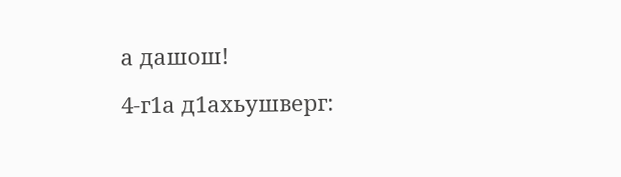а дашош!

4-г1а д1ахьушверг: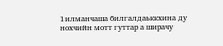1илманчаша билгалдаьккхина ду нохчийн мотт гуттар а ширачу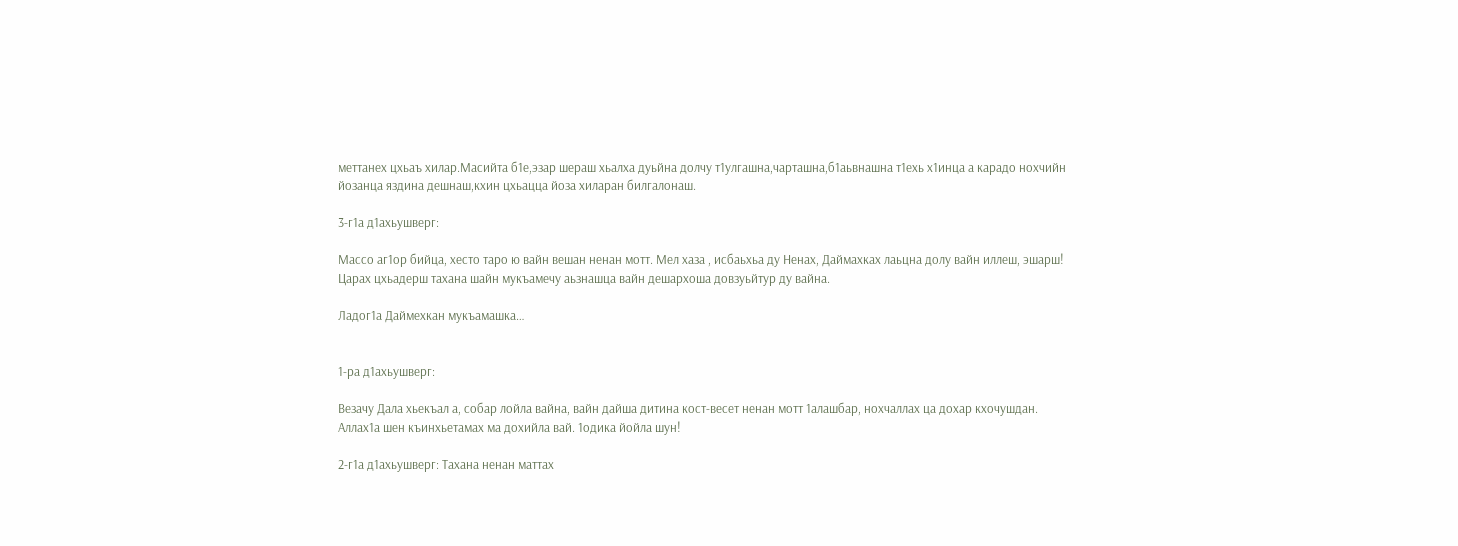меттанех цхьаъ хилар.Масийта б1е,эзар шераш хьалха дуьйна долчу т1улгашна,чарташна,б1аьвнашна т1ехь х1инца а карадо нохчийн йозанца яздина дешнаш,кхин цхьацца йоза хиларан билгалонаш.

3-г1а д1ахьушверг:

Массо аг1ор бийца, хесто таро ю вайн вешан ненан мотт. Мел хаза , исбаьхьа ду Ненах, Даймахках лаьцна долу вайн иллеш, эшарш! Царах цхьадерш тахана шайн мукъамечу аьзнашца вайн дешархоша довзуьйтур ду вайна.

Ладог1а Даймехкан мукъамашка…


1-ра д1ахьушверг:

Везачу Дала хьекъал а, собар лойла вайна, вайн дайша дитина кост-весет ненан мотт 1алашбар, нохчаллах ца дохар кхочушдан. Аллах1а шен къинхьетамах ма дохийла вай. 1одика йойла шун!

2-г1а д1ахьушверг: Тахана ненан маттах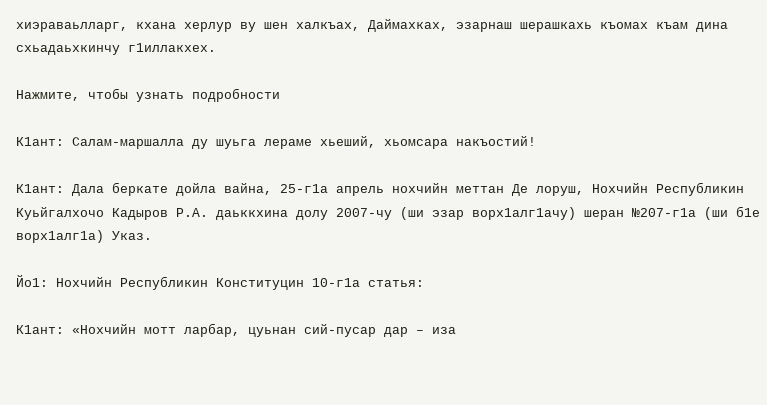хиэраваьлларг, кхана херлур ву шен халкъах, Даймахках, эзарнаш шерашкахь къомах къам дина схьадаьхкинчу г1иллакхех.

Нажмите, чтобы узнать подробности

К1ант: Салам-маршалла ду шуьга лераме хьеший, хьомсара накъостий!

К1ант: Дала беркате дойла вайна, 25-г1а апрель нохчийн меттан Де лоруш, Нохчийн Республикин Куьйгалхочо Кадыров Р.А. даьккхина долу 2007-чу (ши эзар ворх1алг1ачу) шеран №207-г1а (ши б1е ворх1алг1а) Указ.

Йо1: Нохчийн Республикин Конституцин 10-г1а статья:

К1ант: «Нохчийн мотт ларбар, цуьнан сий-пусар дар – иза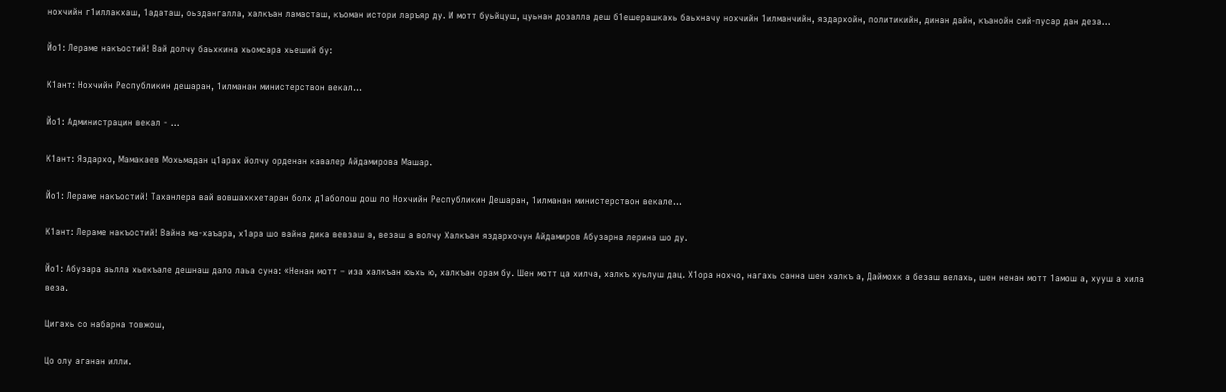нохчийн г1иллакхаш, 1адаташ, оьздангалла, халкъан ламасташ, къоман истори ларъяр ду. И мотт буьйцуш, цуьнан дозалла деш б1ешерашкахь баьхначу нохчийн 1илманчийн, яздархойн, политикийн, динан дайн, къанойн сий-пусар дан деза…

Йо1: Лераме накъостий! Вай долчу баьхкина хьомсара хьеший бу:

К1ант: Нохчийн Республикин дешаран, 1илманан министерствон векал…

Йо1: Администрацин векал - …

К1ант: Яздархо, Мамакаев Мохьмадан ц1арах йолчу орденан кавалер Айдамирова Машар.

Йо1: Лераме накъостий! Таханлера вай вовшахкхетаран болх д1аболош дош ло Нохчийн Республикин Дешаран, 1илманан министерствон векале…

К1ант: Лераме накъостий! Вайна ма-хаъара, х1ара шо вайна дика вевзаш а, везаш а волчу Халкъан яздархочун Айдамиров Абузарна лерина шо ду.

Йо1: Абузара аьлла хьекъале дешнаш дало лаьа суна: «Ненан мотт – иза халкъан юьхь ю, халкъан орам бу. Шен мотт ца хилча, халкъ хуьлуш дац. Х1ора нохчо, нагахь санна шен халкъ а, Даймохк а безаш велахь, шен ненан мотт 1амош а, хууш а хила веза.

Цигахь со набарна товжош,

Цо олу аганан илли.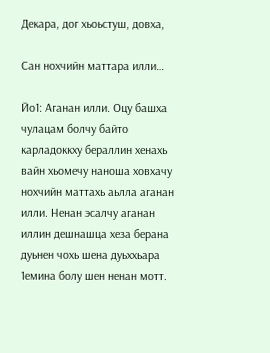Декара, дог хьоьстуш, довха,

Сан нохчийн маттара илли…

Йо1: Аганан илли. Оцу башха чулацам болчу байто карладоккху бераллин хенахь вайн хьомечу наноша ховхачу нохчийн маттахь аьлла аганан илли. Ненан эсалчу аганан иллин дешнашца хеза берана дуьнен чохь шена дуьххьара 1емина болу шен ненан мотт.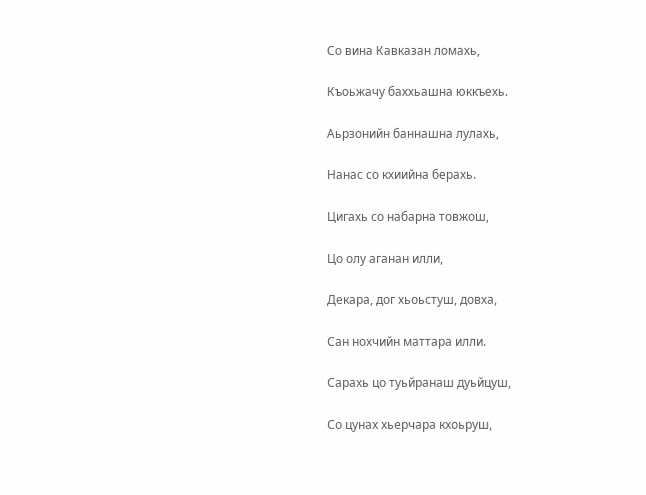Со вина Кавказан ломахь,

Къоьжачу баххьашна юккъехь.

Аьрзонийн баннашна лулахь,

Нанас со кхиийна берахь.

Цигахь со набарна товжош,

Цо олу аганан илли,

Декара, дог хьоьстуш, довха,

Сан нохчийн маттара илли.

Сарахь цо туьйранаш дуьйцуш,

Со цунах хьерчара кхоьруш,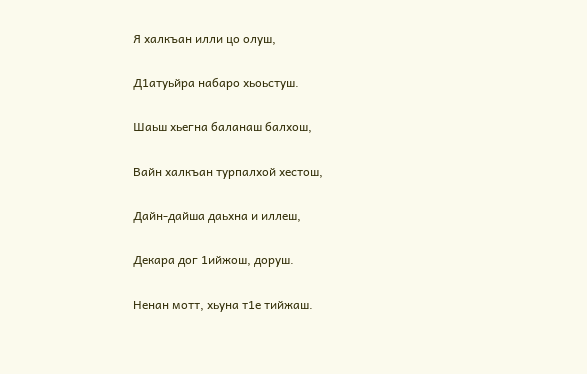Я халкъан илли цо олуш,

Д1атуьйра набаро хьоьстуш.

Шаьш хьегна баланаш балхош,

Вайн халкъан турпалхой хестош,

Дайн-дайша даьхна и иллеш,

Декара дог 1ийжош, доруш.

Ненан мотт, хьуна т1е тийжаш.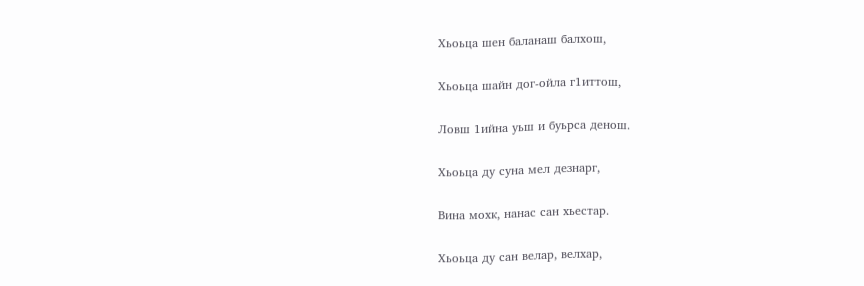Хьоьца шен баланаш балхош,

Хьоьца шайн дог-ойла г1иттош,

Ловш 1ийна уьш и буьрса денош.

Хьоьца ду суна мел дезнарг,

Вина мохк, нанас сан хьестар.

Хьоьца ду сан велар, велхар,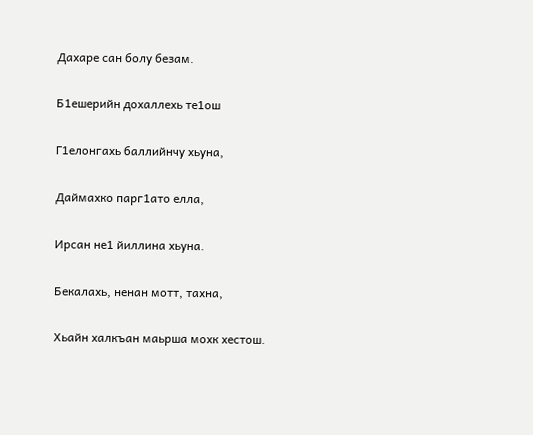Дахаре сан болу безам.

Б1ешерийн дохаллехь те1ош

Г1елонгахь баллийнчу хьуна,

Даймахко парг1ато елла,

Ирсан не1 йиллина хьуна.

Бекалахь, ненан мотт, тахна,

Хьайн халкъан маьрша мохк хестош.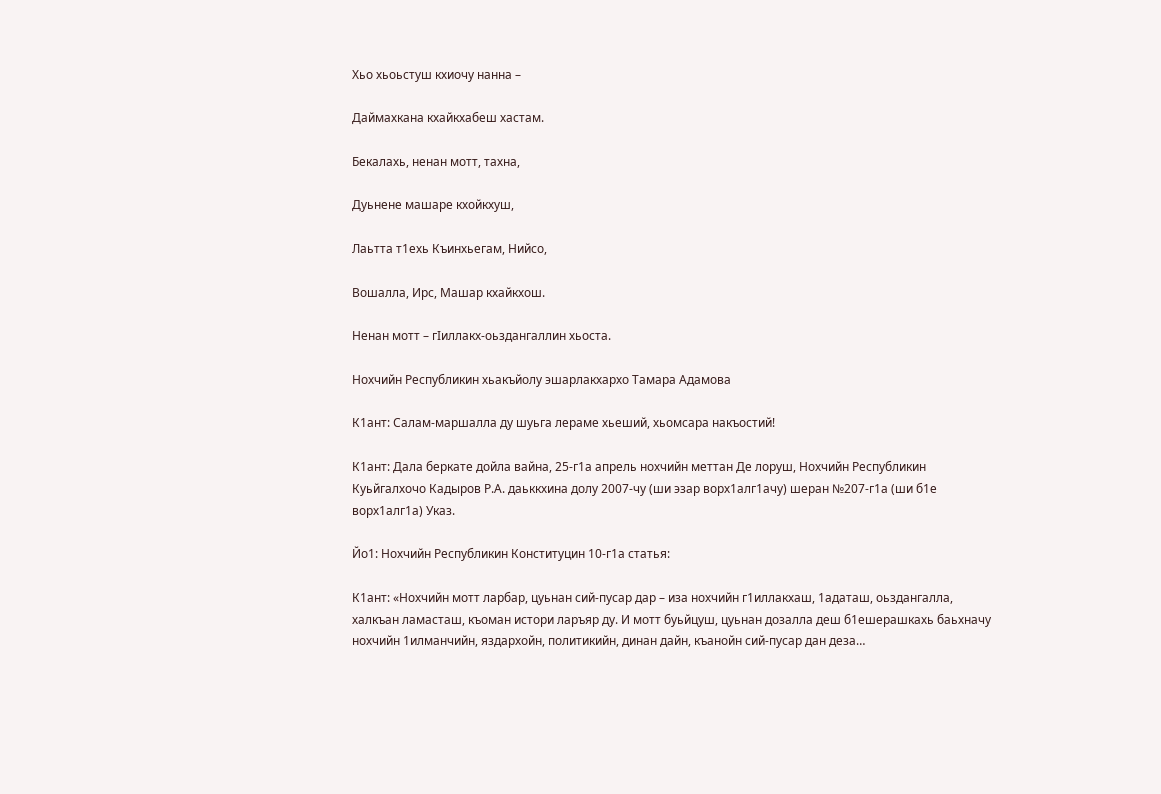Хьо хьоьстуш кхиочу нанна –

Даймахкана кхайкхабеш хастам.

Бекалахь, ненан мотт, тахна,

Дуьнене машаре кхойкхуш,

Лаьтта т1ехь Къинхьегам, Нийсо,

Вошалла, Ирс, Машар кхайкхош.

Ненан мотт – гIиллакх-оьздангаллин хьоста.

Нохчийн Республикин хьакъйолу эшарлакхархо Тамара Адамова

К1ант: Салам-маршалла ду шуьга лераме хьеший, хьомсара накъостий!

К1ант: Дала беркате дойла вайна, 25-г1а апрель нохчийн меттан Де лоруш, Нохчийн Республикин Куьйгалхочо Кадыров Р.А. даьккхина долу 2007-чу (ши эзар ворх1алг1ачу) шеран №207-г1а (ши б1е ворх1алг1а) Указ.

Йо1: Нохчийн Республикин Конституцин 10-г1а статья:

К1ант: «Нохчийн мотт ларбар, цуьнан сий-пусар дар – иза нохчийн г1иллакхаш, 1адаташ, оьздангалла, халкъан ламасташ, къоман истори ларъяр ду. И мотт буьйцуш, цуьнан дозалла деш б1ешерашкахь баьхначу нохчийн 1илманчийн, яздархойн, политикийн, динан дайн, къанойн сий-пусар дан деза…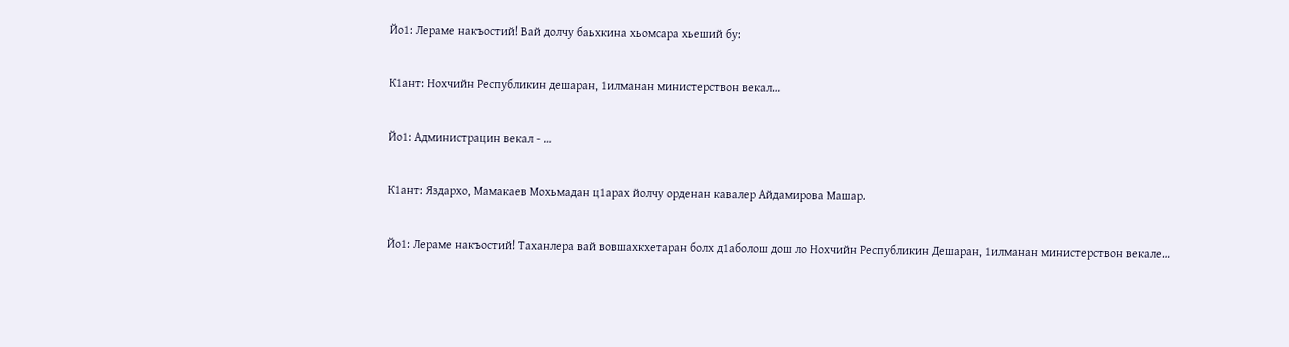Йо1: Лераме накъостий! Вай долчу баьхкина хьомсара хьеший бу:

К1ант: Нохчийн Республикин дешаран, 1илманан министерствон векал…

Йо1: Администрацин векал - …

К1ант: Яздархо, Мамакаев Мохьмадан ц1арах йолчу орденан кавалер Айдамирова Машар.

Йо1: Лераме накъостий! Таханлера вай вовшахкхетаран болх д1аболош дош ло Нохчийн Республикин Дешаран, 1илманан министерствон векале…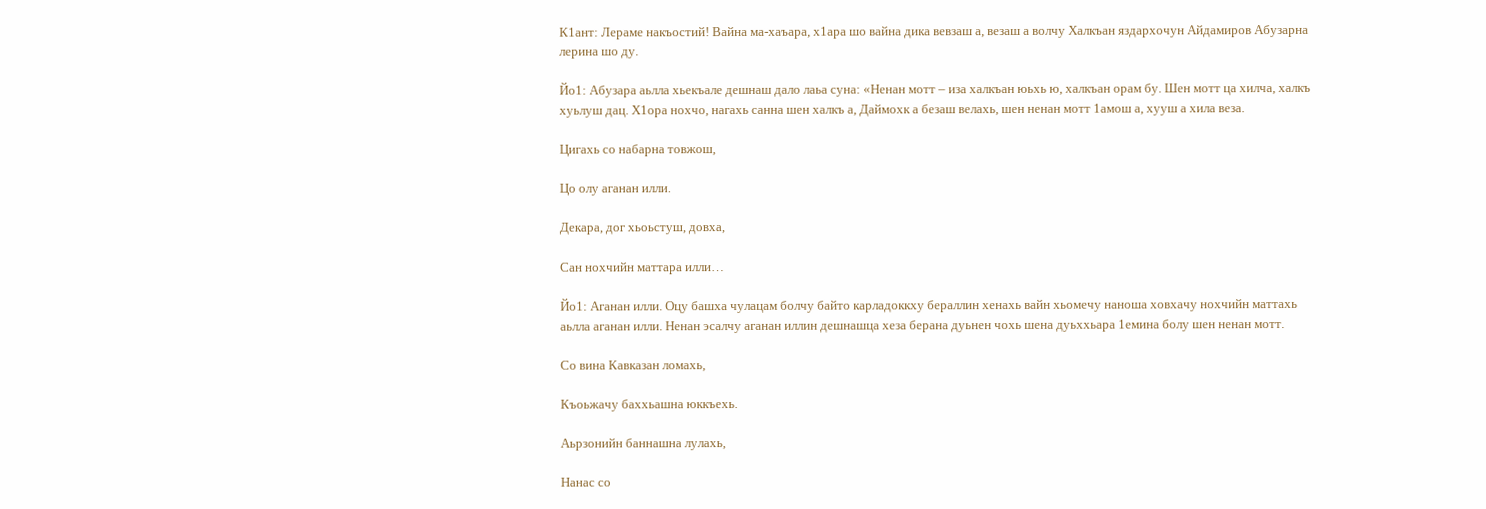К1ант: Лераме накъостий! Вайна ма-хаъара, х1ара шо вайна дика вевзаш а, везаш а волчу Халкъан яздархочун Айдамиров Абузарна лерина шо ду.

Йо1: Абузара аьлла хьекъале дешнаш дало лаьа суна: «Ненан мотт – иза халкъан юьхь ю, халкъан орам бу. Шен мотт ца хилча, халкъ хуьлуш дац. Х1ора нохчо, нагахь санна шен халкъ а, Даймохк а безаш велахь, шен ненан мотт 1амош а, хууш а хила веза.

Цигахь со набарна товжош,

Цо олу аганан илли.

Декара, дог хьоьстуш, довха,

Сан нохчийн маттара илли…

Йо1: Аганан илли. Оцу башха чулацам болчу байто карладоккху бераллин хенахь вайн хьомечу наноша ховхачу нохчийн маттахь аьлла аганан илли. Ненан эсалчу аганан иллин дешнашца хеза берана дуьнен чохь шена дуьххьара 1емина болу шен ненан мотт.

Со вина Кавказан ломахь,

Къоьжачу баххьашна юккъехь.

Аьрзонийн баннашна лулахь,

Нанас со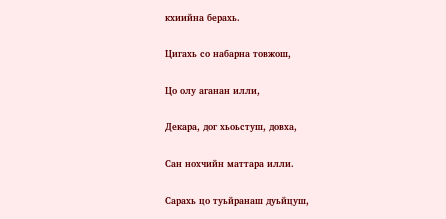кхиийна берахь.

Цигахь со набарна товжош,

Цо олу аганан илли,

Декара, дог хьоьстуш, довха,

Сан нохчийн маттара илли.

Сарахь цо туьйранаш дуьйцуш,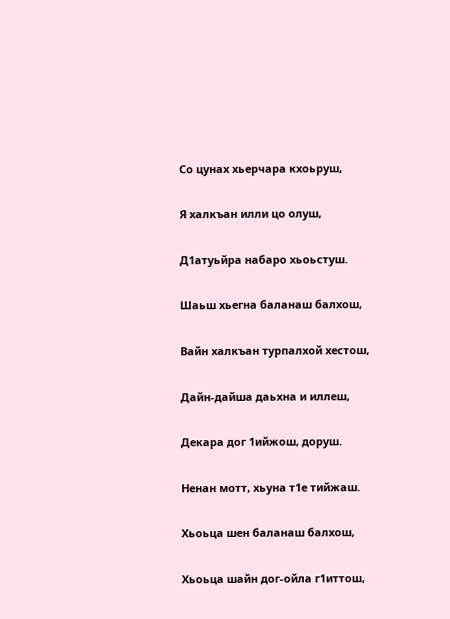Со цунах хьерчара кхоьруш,

Я халкъан илли цо олуш,

Д1атуьйра набаро хьоьстуш.

Шаьш хьегна баланаш балхош,

Вайн халкъан турпалхой хестош,

Дайн-дайша даьхна и иллеш,

Декара дог 1ийжош, доруш.

Ненан мотт, хьуна т1е тийжаш.

Хьоьца шен баланаш балхош,

Хьоьца шайн дог-ойла г1иттош,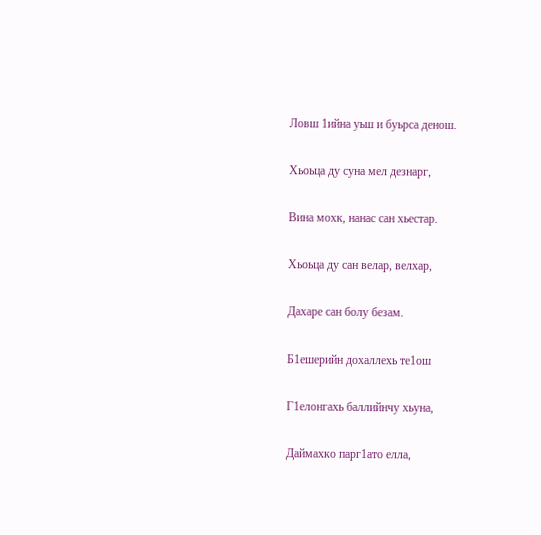Ловш 1ийна уьш и буьрса денош.

Хьоьца ду суна мел дезнарг,

Вина мохк, нанас сан хьестар.

Хьоьца ду сан велар, велхар,

Дахаре сан болу безам.

Б1ешерийн дохаллехь те1ош

Г1елонгахь баллийнчу хьуна,

Даймахко парг1ато елла,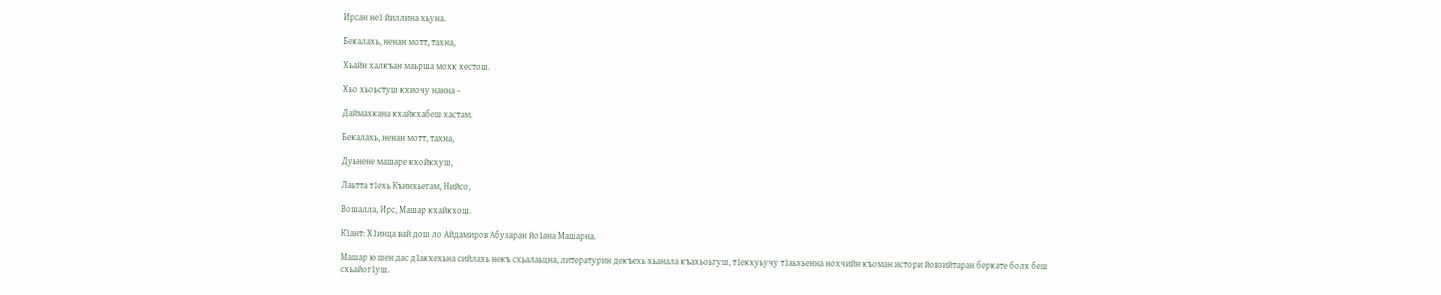Ирсан не1 йиллина хьуна.

Бекалахь, ненан мотт, тахна,

Хьайн халкъан маьрша мохк хестош.

Хьо хьоьстуш кхиочу нанна –

Даймахкана кхайкхабеш хастам.

Бекалахь, ненан мотт, тахна,

Дуьнене машаре кхойкхуш,

Лаьтта т1ехь Къинхьегам, Нийсо,

Вошалла, Ирс, Машар кхайкхош.

К1ант: Х1инца вай дош ло Айдамиров Абузаран йо1ана Машарна.

Машар ю шен дас д1акхехьна сийлахь некъ схьалаьцна, литературин декъехь хьанала къахьоьгуш, т1екхуьучу т1аьхьенна нохчийн къоман истори йовзийтаран беркате болх беш схьайог1уш.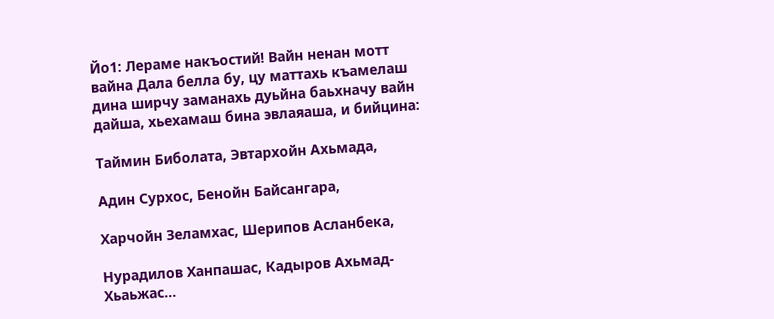Йо1: Лераме накъостий! Вайн ненан мотт вайна Дала белла бу, цу маттахь къамелаш дина ширчу заманахь дуьйна баьхначу вайн дайша, хьехамаш бина эвлаяаша, и бийцина:

Таймин Биболата, Эвтархойн Ахьмада,

Адин Сурхос, Бенойн Байсангара,

Харчойн Зеламхас, Шерипов Асланбека,

Нурадилов Ханпашас, Кадыров Ахьмад-Хьаьжас…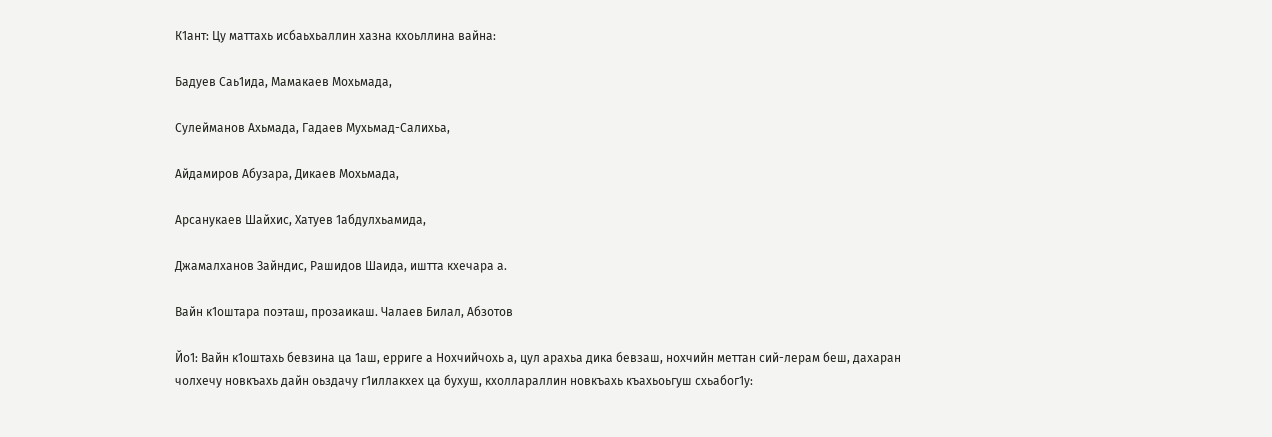К1ант: Цу маттахь исбаьхьаллин хазна кхоьллина вайна:

Бадуев Саь1ида, Мамакаев Мохьмада,

Сулейманов Ахьмада, Гадаев Мухьмад-Салихьа,

Айдамиров Абузара, Дикаев Мохьмада,

Арсанукаев Шайхис, Хатуев 1абдулхьамида,

Джамалханов Зайндис, Рашидов Шаида, иштта кхечара а.

Вайн к1оштара поэташ, прозаикаш. Чалаев Билал, Абзотов

Йо1: Вайн к1оштахь бевзина ца 1аш, ерриге а Нохчийчохь а, цул арахьа дика бевзаш, нохчийн меттан сий-лерам беш, дахаран чолхечу новкъахь дайн оьздачу г1иллакхех ца бухуш, кхоллараллин новкъахь къахьоьгуш схьабог1у: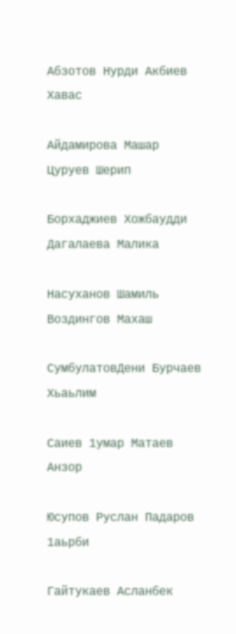Абзотов Нурди Акбиев Хавас

Айдамирова Машар Цуруев Шерип

Борхаджиев Хожбаудди Дагалаева Малика

Насуханов Шамиль Воздингов Махаш

СумбулатовДени Бурчаев Хьаьлим

Саиев 1умар Матаев Анзор

Юсупов Руслан Падаров 1аьрби

Гайтукаев Асланбек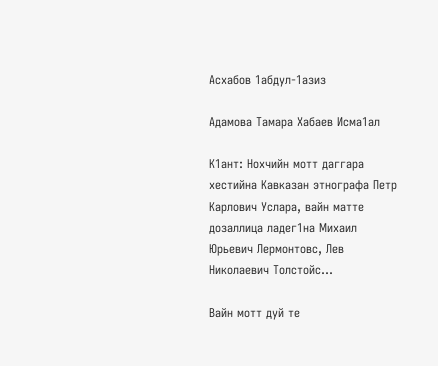Асхабов 1абдул-1азиз

Адамова Тамара Хабаев Исма1ал

К1ант: Нохчийн мотт даггара хестийна Кавказан этнографа Петр Карлович Услара, вайн матте дозаллица ладег1на Михаил Юрьевич Лермонтовс, Лев Николаевич Толстойс…

Вайн мотт дуй те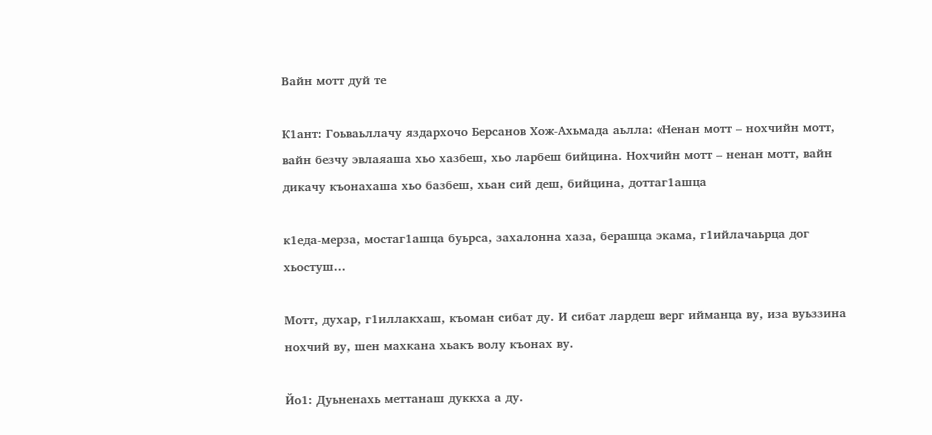Вайн мотт дуй те

К1ант: Гоьваьллачу яздархочо Берсанов Хож-Ахьмада аьлла: «Ненан мотт – нохчийн мотт, вайн безчу эвлаяаша хьо хазбеш, хьо ларбеш бийцина. Нохчийн мотт – ненан мотт, вайн дикачу къонахаша хьо базбеш, хьан сий деш, бийцина, доттаг1ашца

к1еда-мерза, мостаг1ашца буьрса, захалонна хаза, берашца экама, г1ийлачаьрца дог хьостуш…

Мотт, духар, г1иллакхаш, къоман сибат ду. И сибат лардеш верг ийманца ву, иза вуьззина нохчий ву, шен махкана хьакъ волу къонах ву.

Йо1: Дуьненахь меттанаш дуккха а ду.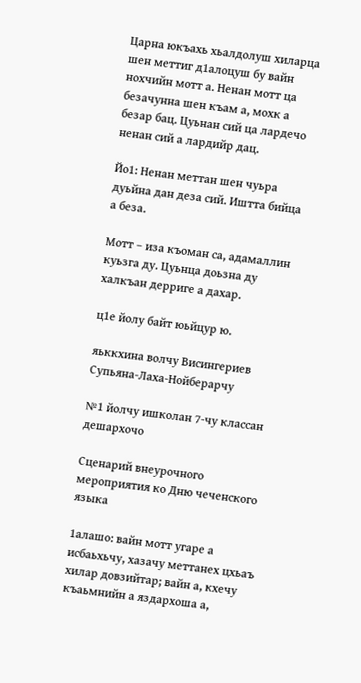Царна юкъахь хьалдолуш хиларца шен меттиг д1алоцуш бу вайн нохчийн мотт а. Ненан мотт ца безачунна шен къам а, мохк а безар бац. Цуьнан сий ца лардечо ненан сий а лардийр дац.

Йо1: Ненан меттан шен чуьра дуьйна дан деза сий. Иштта бийца а беза.

Мотт – иза къоман са, адамаллин куьзга ду. Цуьнца доьзна ду халкъан дерриге а дахар.

ц1е йолу байт юьйцур ю.

яьккхина волчу Висингериев Супьяна-Лаха-Нойберарчу

№1 йолчу ишколан 7-чу классан дешархочо

Сценарий внеурочного мероприятия ко Дню чеченского языка

1алашо: вайн мотт угаре а исбаьхьчу, хазачу меттанех цхьаъ хилар довзийтар; вайн а, кхечу къаьмнийн а яздархоша а,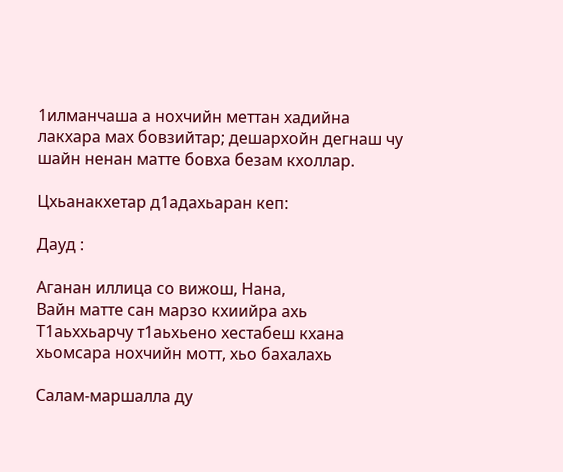1илманчаша а нохчийн меттан хадийна лакхара мах бовзийтар; дешархойн дегнаш чу шайн ненан матте бовха безам кхоллар.

Цхьанакхетар д1адахьаран кеп:

Дауд :

Аганан иллица со вижош, Нана,
Вайн матте сан марзо кхиийра ахь
Т1аьххьарчу т1аьхьено хестабеш кхана
хьомсара нохчийн мотт, хьо бахалахь

Салам-маршалла ду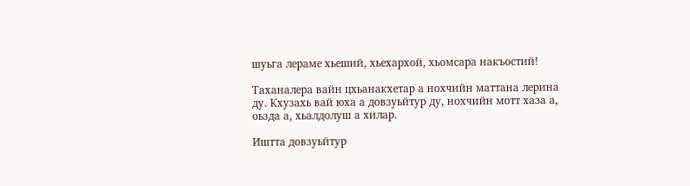шуьга лераме хьеший, хьехархой, хьомсара накъостий!

Таханалера вайн цхьанакхетар а нохчийн маттана лерина ду. Кхузахь вай юха а довзуьйтур ду, нохчийн мотт хаза а, оьзда а, хьалдолуш а хилар.

Иштта довзуьйтур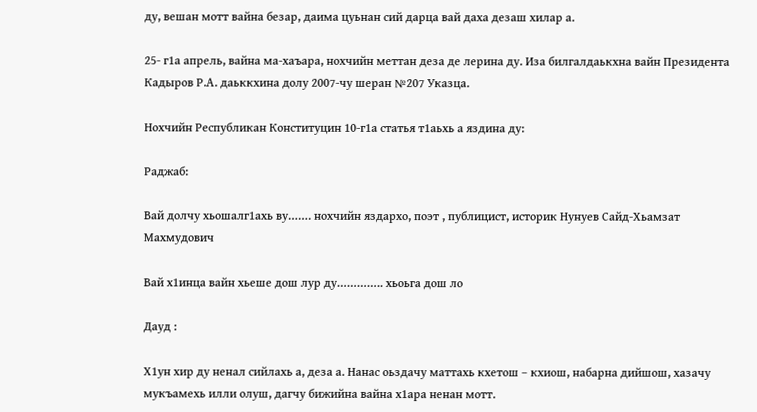ду, вешан мотт вайна безар, даима цуьнан сий дарца вай даха дезаш хилар а.

25- г1а апрель, вайна ма-хаъара, нохчийн меттан деза де лерина ду. Иза билгалдаькхна вайн Президента Кадыров Р.А. даьккхина долу 2007-чу шеран №207 Указца.

Нохчийн Республикан Конституцин 10-г1а статья т1аьхь а яздина ду:

Раджаб:

Вай долчу хьошалг1ахь ву……. нохчийн яздархо, поэт , публицист, историк Нунуев Сайд-Хьамзат Махмудович

Вай х1инца вайн хьеше дош лур ду………….. хьоьга дош ло

Дауд :

Х1ун хир ду ненал сийлахь а, деза а. Нанас оьздачу маттахь кхетош – кхиош, набарна дийшош, хазачу мукъамехь илли олуш, дагчу бижийна вайна х1ара ненан мотт.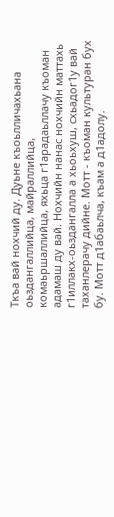Ткъа вай нохчий ду. Дуьне къоьлличахьана оьздангаллийца, майраллийца, комаьршаллийца, яхьца г1арадаьллачу къоман адамаш ду вай. Нохчийн нанас нохчийн маттахь г1иллакх-оьздангалла а хьоьхуш, схьадог1у вай таханлерачу дийне. Мотт - къоман культуран бух бу. Мотт д1абаьлча, къам а д1адолу.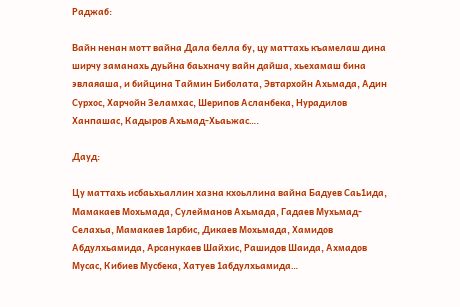Раджаб:

Вайн ненан мотт вайна Дала белла бу, цу маттахь къамелаш дина ширчу заманахь дуьйна баьхначу вайн дайша, хьехамаш бина эвлаяаша, и бийцина Таймин Биболата, Эвтархойн Ахьмада, Адин Сурхос, Харчойн Зеламхас, Шерипов Асланбека, Нурадилов Ханпашас, Кадыров Ахьмад-Хьаьжас….

Дауд:

Цу маттахь исбаьхьаллин хазна кхоьллина вайна Бадуев Саь1ида, Мамакаев Мохьмада, Сулейманов Ахьмада, Гадаев Мухьмад-Селахьа, Мамакаев 1арбис, Дикаев Мохьмада, Хамидов Абдулхьамида, Арсанукаев Шайхис, Рашидов Шаида, Ахмадов Мусас, Кибиев Мусбека, Хатуев 1абдулхьамида…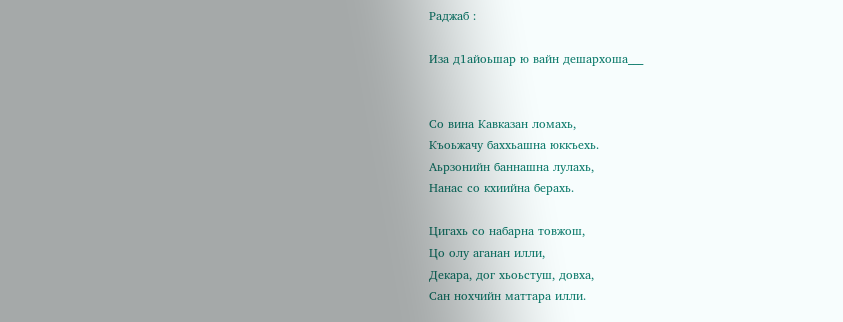Раджаб :

Иза д1айоьшар ю вайн дешархоша___


Со вина Кавказан ломахь,
Къоьжачу баххьашна юккъехь.
Аьрзонийн баннашна лулахь,
Нанас со кхиийна берахь.

Цигахь со набарна товжош,
Цо олу аганан илли,
Декара, дог хьоьстуш, довха,
Сан нохчийн маттара илли.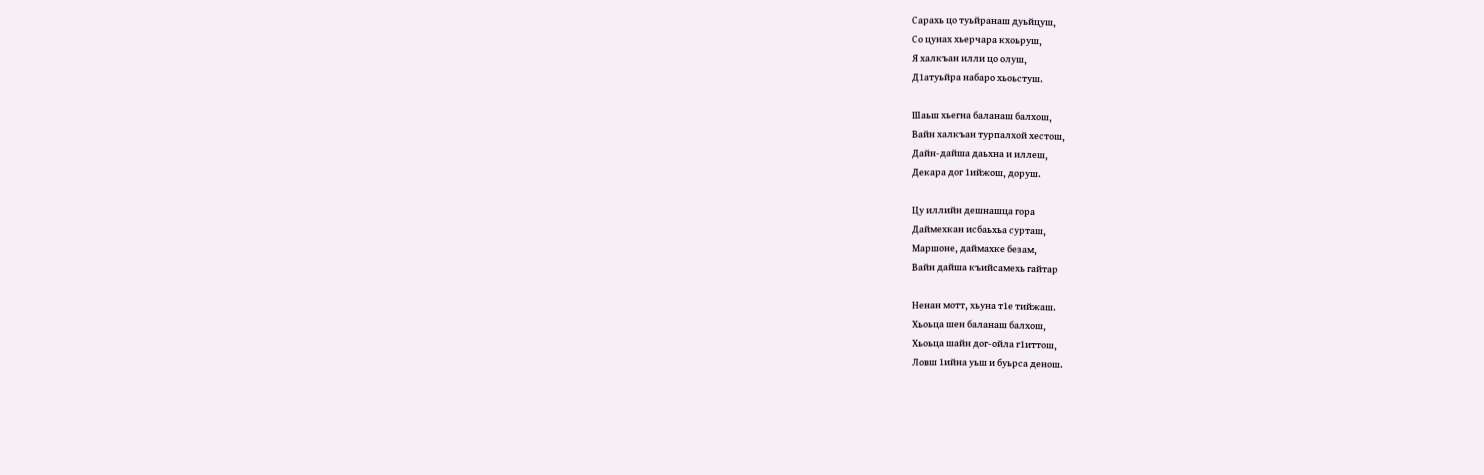Сарахь цо туьйранаш дуьйцуш,
Со цунах хьерчара кхоьруш,
Я халкъан илли цо олуш,
Д1атуьйра набаро хьоьстуш.

Шаьш хьегна баланаш балхош,
Вайн халкъан турпалхой хестош,
Дайн-дайша даьхна и иллеш,
Декара дог 1ийжош, доруш.

Цу иллийн дешнашца гора
Даймехкан исбаьхьа сурташ,
Маршоне, даймахке безам,
Вайн дайша къийсамехь гайтар

Ненан мотт, хьуна т1е тийжаш.
Хьоьца шен баланаш балхош,
Хьоьца шайн дог-ойла г1иттош,
Ловш 1ийна уьш и буьрса денош.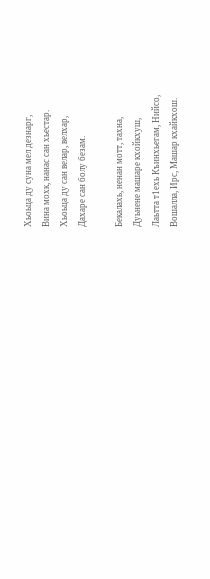Хьоьца ду суна мел дезнарг,
Вина мохк, нанас сан хьестар.
Хьоьца ду сан велар, велхар,
Дахаре сан болу безам.

Бекалахь, ненан мотт, тахна,
Дуьнене машаре кхойкхуш,
Лаьтта т1ехь Къинхьегам, Нийсо,
Вошалла, Ирс, Машар кхайкхош.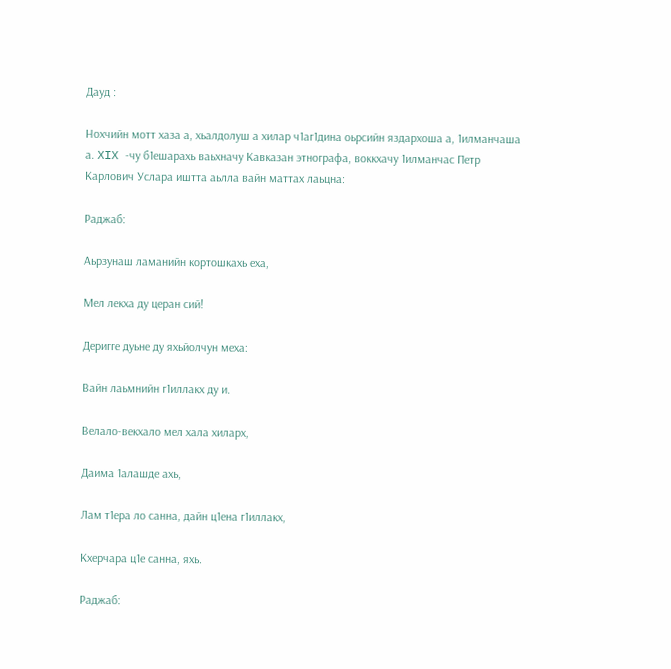Дауд :

Нохчийн мотт хаза а, хьалдолуш а хилар ч1аг1дина оьрсийн яздархоша а, 1илманчаша а. XIX -чу б1ешарахь ваьхначу Кавказан этнографа, воккхачу 1илманчас Петр Карлович Услара иштта аьлла вайн маттах лаьцна:

Раджаб:

Аьрзунаш ламанийн кортошкахь еха,

Мел лекха ду церан сий!

Деригге дуьне ду яхьйолчун меха:

Вайн лаьмнийн г1иллакх ду и.

Велало-векхало мел хала хиларх,

Даима 1алашде ахь,

Лам т1ера ло санна, дайн ц1ена г1иллакх,

Кхерчара ц1е санна, яхь.

Раджаб: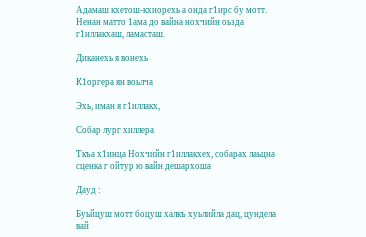Адамаш кхетош-кхиорехь а онда г1ирс бу мотт. Ненан матто 1ама до вайна нохчийн оьзда г1иллакхаш, ламасташ.

Диканехь я вонехь

К1оргера ян воьлча

Эхь, иман я г1иллакх,

Собар лург хиллера

Ткъа х1инца Нохчийн г1иллакхех, собарах лаьцна сценка г ойтур ю вайн дешархоша

Дауд :

Буьйцуш мотт боцуш халкъ хуьлийла дац, цундела вай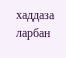хаддаза ларбан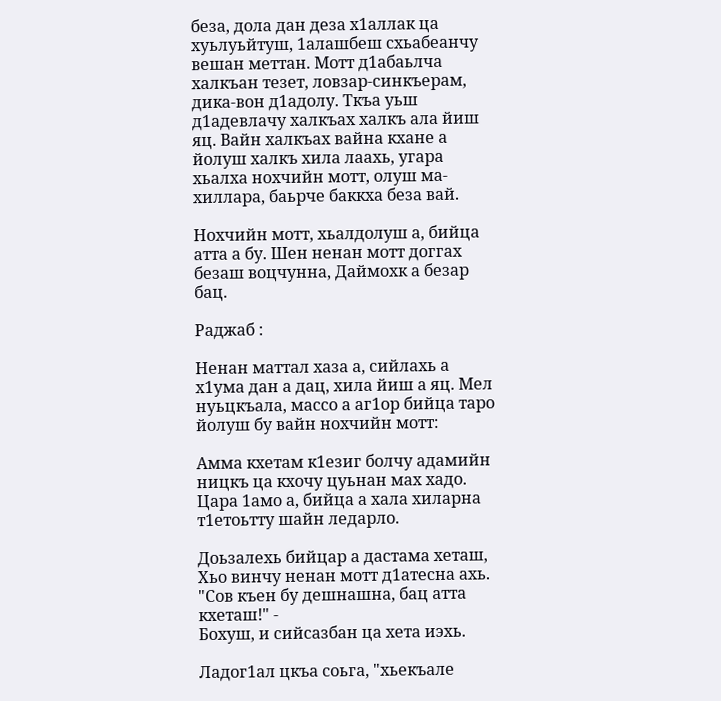беза, дола дан деза х1аллак ца хуьлуьйтуш, 1алашбеш схьабеанчу вешан меттан. Мотт д1абаьлча халкъан тезет, ловзар-синкъерам, дика-вон д1адолу. Ткъа уьш д1адевлачу халкъах халкъ ала йиш яц. Вайн халкъах вайна кхане а йолуш халкъ хила лаахь, угара хьалха нохчийн мотт, олуш ма-хиллара, баьрче баккха беза вай.

Нохчийн мотт, хьалдолуш а, бийца атта а бу. Шен ненан мотт доггах безаш воцчунна, Даймохк а безар бац.

Раджаб :

Ненан маттал хаза а, сийлахь а х1ума дан а дац, хила йиш а яц. Мел нуьцкъала, массо а аг1ор бийца таро йолуш бу вайн нохчийн мотт:

Амма кхетам к1езиг болчу адамийн ницкъ ца кхочу цуьнан мах хадо. Цара 1амо а, бийца а хала хиларна т1етоьтту шайн ледарло.

Доьзалехь бийцар а дастама хеташ,
Хьо винчу ненан мотт д1атесна ахь.
"Сов къен бу дешнашна, бац атта кхеташ!" -
Бохуш, и сийсазбан ца хета иэхь.

Ладог1ал цкъа соьга, "хьекъале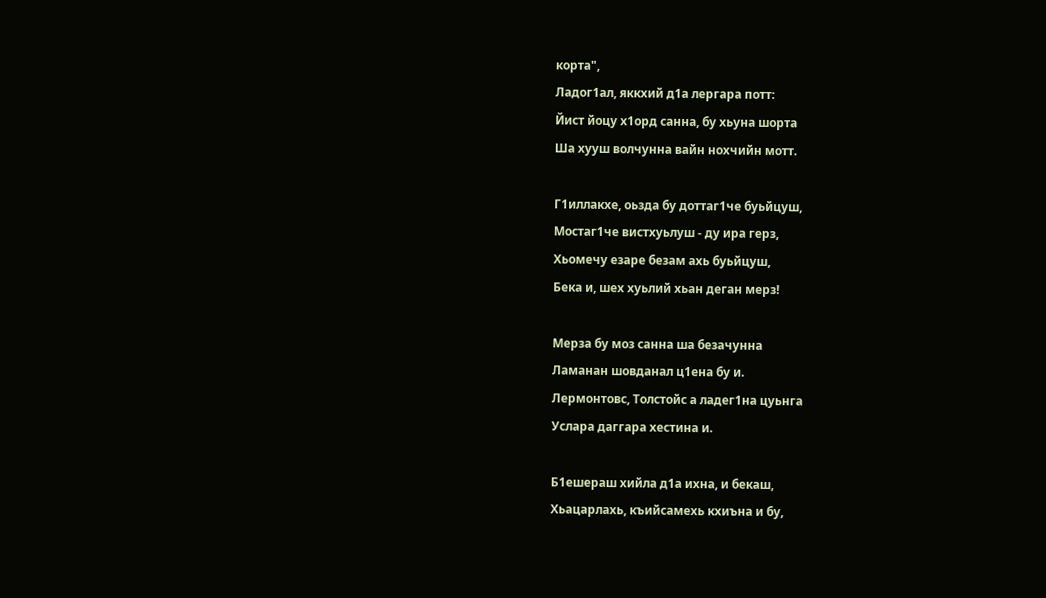корта",
Ладог1ал, яккхий д1а лергара потт:
Йист йоцу х1орд санна, бу хьуна шорта
Ша хууш волчунна вайн нохчийн мотт.

Г1иллакхе, оьзда бу доттаг1че буьйцуш,
Мостаг1че вистхуьлуш - ду ира герз,
Хьомечу езаре безам ахь буьйцуш,
Бека и, шех хуьлий хьан деган мерз!

Мерза бу моз санна ша безачунна
Ламанан шовданал ц1ена бу и.
Лермонтовс, Толстойс а ладег1на цуьнга
Услара даггара хестина и.

Б1ешераш хийла д1а ихна, и бекаш,
Хьацарлахь, къийсамехь кхиъна и бу,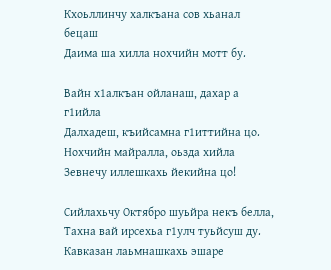Кхоьллинчу халкъана сов хьанал бецаш
Даима ша хилла нохчийн мотт бу.

Вайн х1алкъан ойланаш, дахар а г1ийла
Далхадеш, къийсамна г1иттийна цо.
Нохчийн майралла, оьзда хийла
Зевнечу иллешкахь йекийна цо!

Сийлахьчу Октябро шуьйра некъ белла,
Тахна вай ирсехьа г1улч туьйсуш ду.
Кавказан лаьмнашкахь эшаре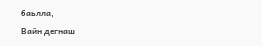баьлла,
Вайн дегнаш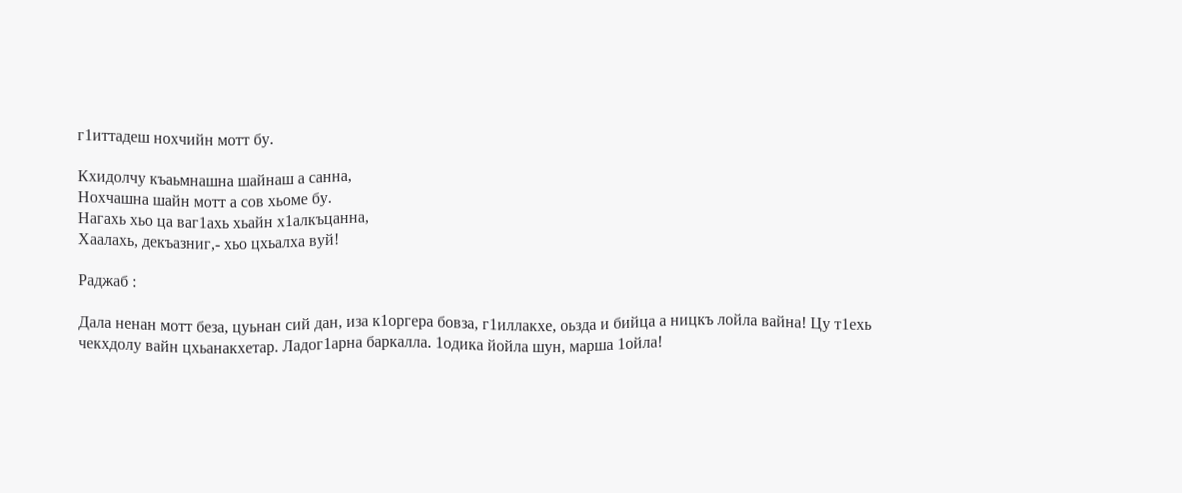г1иттадеш нохчийн мотт бу.

Кхидолчу къаьмнашна шайнаш а санна,
Нохчашна шайн мотт а сов хьоме бу.
Нагахь хьо ца ваг1ахь хьайн х1алкъцанна,
Хаалахь, декъазниг,- хьо цхьалха вуй!

Раджаб :

Дала ненан мотт беза, цуьнан сий дан, иза к1оргера бовза, г1иллакхе, оьзда и бийца а ницкъ лойла вайна! Цу т1ехь чекхдолу вайн цхьанакхетар. Ладог1арна баркалла. 1одика йойла шун, марша 1ойла!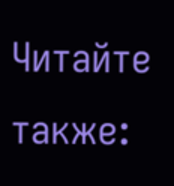Читайте также: